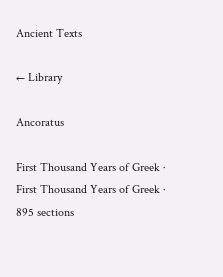Ancient Texts

← Library

Ancoratus

First Thousand Years of Greek · First Thousand Years of Greek · 895 sections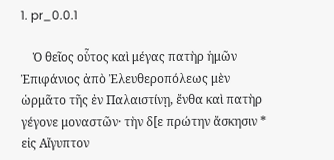1. pr_0.0.1

    Ὁ θεῖος οὗτος καὶ μέγας πατὴρ ἡμῶν Ἐπιφάνιος ἀπὸ Ἐλευθεροπόλεως μὲν ὡρμᾶτο τῆς ἐν Παλαιστίνῃ, ἔνθα καὶ πατὴρ γέγονε μοναστῶν· τὴν δ[ε πρώτην ἄσκησιν * εἰς Αἴγυπτον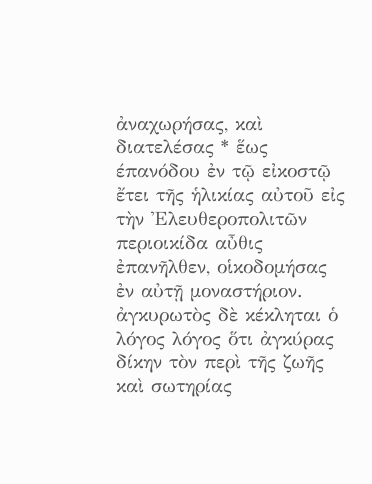ἀναχωρήσας, καὶ διατελέσας * ἕως έπανόδου ἐν τῷ εἰκοστῷ ἔτει τῆς ἡλικίας αὐτοῦ εἰς τὴν Ἐλευθεροπολιτῶν περιοικίδα αὖθις ἐπανῆλθεν, οἱκοδομήσας ἐν αὐτῇ μοναστήριον. ἀγκυρωτὸς δὲ κέκληται ὁ λόγος λόγος ὅτι ἀγκύρας δίκην τὸν περὶ τῆς ζωῆς καὶ σωτηρίας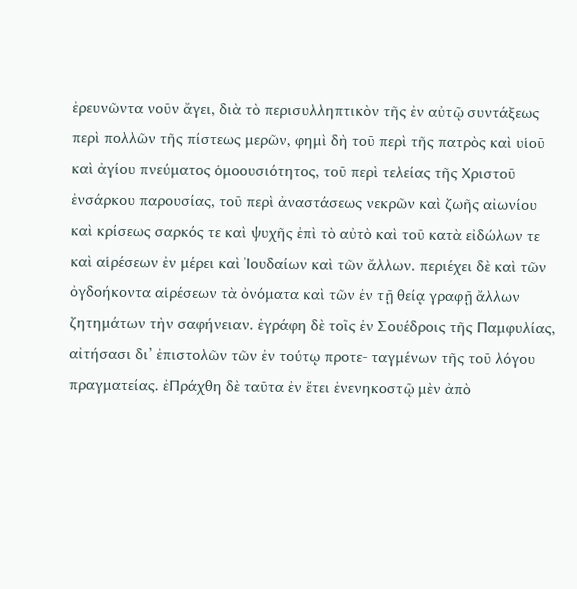ἐρευνῶντα νοῦν ἄγει, διὰ τὸ περισυλληπτικὸν τῆς ἐν αὐτῷ συντάξεως περὶ πολλῶν τῆς πίστεως μερῶν, φημὶ δὴ τοῦ περὶ τῆς πατρὸς καὶ υἱοῦ καὶ ἀγίου πνεύματος ὁμοουσιότητος, τοῦ περὶ τελείας τῆς Χριστοῦ ἐνσάρκου παρουσίας, τοῦ περὶ ἀναστάσεως νεκρῶν καὶ ζωῆς αἰωνίου καὶ κρίσεως σαρκός τε καὶ ψυχῆς ἐπὶ τὸ αὐτὸ καὶ τοῦ κατὰ εἰδώλων τε καὶ αἱρέσεων ἐν μέρει καὶ Ἰουδαίων καὶ τῶν ἄλλων. περιέχει δὲ καὶ τῶν ὀγδοήκοντα αἱρέσεων τὰ ὀνόματα καὶ τῶν ἐν τῇ θείᾳ γραφῇ ἄλλων ζητημάτων τὴν σαφήνειαν. ἐγράφη δὲ τοῖς ἐν Σουέδροις τῆς Παμφυλίας, αἰτήσασι δι’ ἐπιστολῶν τῶν ἐν τούτῳ προτε- ταγμένων τῆς τοῦ λόγου πραγματείας. ἐΠράχθη δὲ ταῦτα ἐν ἔτει ἐνενηκοστῷ μὲν ἀπὸ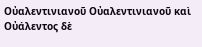Οὐαλεντινιανοῦ Οὐαλεντινιανοῦ καὶ Οὐάλεντος δὲ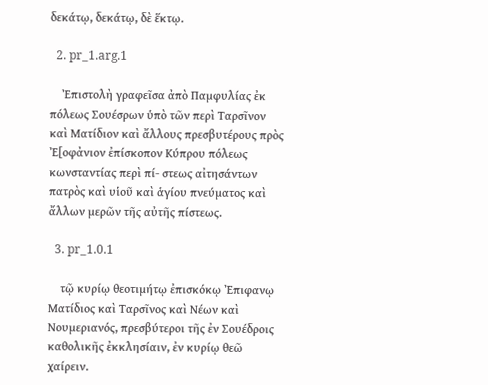δεκάτῳ, δεκάτῳ, δὲ ἕκτῳ.

  2. pr_1.arg.1

    Ἐπιστολὴ γραφεῖσα ἀπὸ Παμφυλίας ἐκ πόλεως Σουέσρων ὑπὸ τῶν περὶ Ταρσῖνον καὶ Ματίδιον καὶ ἄλλους πρεσβυτέρους πρὸς Ἐ[οφἀνιον ἐπίσκοπον Κύπρου πόλεως κωνσταντίας περὶ πί- στεως αἰτησάντων πατρὸς καὶ υἱοῦ καὶ ἁγίου πνεύματος καὶ ἄλλων μερῶν τῆς αὐτῆς πίστεως.

  3. pr_1.0.1

    τῷ κυρίῳ θεοτιμήτῳ ἐπισκόκῳ Ἐπιφανῳ Ματίδιος καὶ Ταρσῖνος καὶ Νέων καὶ Νουμεριανός, πρεσβύτεροι τῆς ἐν Σουέδροις καθολικῆς ἐκκλησίαιν, ἐν κυρίῳ θεῶ χαίρειν.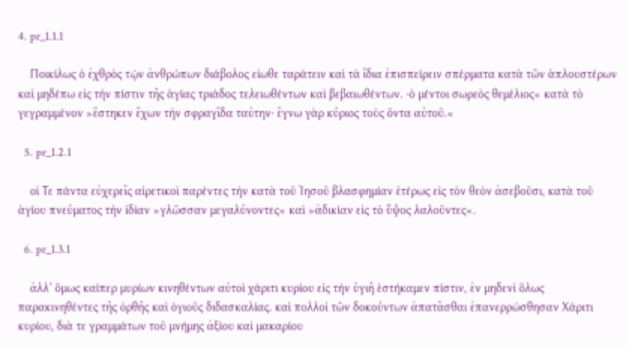4. pr_1.1.1

    Ποικίλως ὁ ἐχθρὸς τῷν ἀνθρώπων διάβολος εἰωθε ταράτειν καὶ τὰ ἴδια ἐπισπείρειν σπέρματα κατὰ τῶν ἁπλουστέρων καὶ μηδέπω εἰς τὴν πίστιν τῆς ἁγίας τριάδος τελειωθέντων καὶ βεβαιωθέντων. ·ὁ μέντοι σωρεὸς θεμέλιος« κατὰ τὸ γεγραμμένον »ἕστηκεν ἔχων τὴν σφραγῖδα ταὐτην· ἔγνω γὰρ κύριος τοὺς ὄντα αὐτοῦ.«

  5. pr_1.2.1

    οἱ Τε πάντα εὐχερεῖς αἱρετικοὶ παρέντες τὴν κατὰ τοῦ Ἰησοῦ βλασφημίαν ἑτέρως εἰς τὸν θεὸν ἀσεβοῦσι, κατὰ τοῦ ἁγίου πνεύματος τὴν ἰδίαν »γλῶσσαν μεγαλύνοντες« καὶ »ἀδικίαν εἰς τὸ ὕψος λαλοῦντες«.

  6. pr_1.3.1

    ἀλλ’ ὅμως καίπερ μυρίων κινηθέντων αὐτοὶ χάριτι κυρίου εἰς τὴν ὑγιῆ ἑστήκαμεν πίστιν, ἐν μηδενὶ ὅλως παρακινηθέντες τῆς ὀρθῆς καὶ ὁγιοῦς διδασκαλίας. καὶ πολλοὶ τῶν δοκούντων ἀπατᾶσθαι ἐπανερρώσθησαν Χάριτι κυρίου, διὰ τε γραμμάτων τοῦ μνήμης ἀξίου καὶ μακαρίου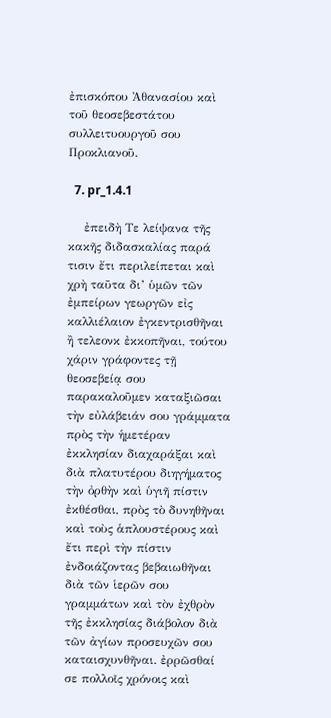ἐπισκόπου Ἀθανασίου καὶ τοῦ θεοσεβεστάτου συλλειτυουργοῦ σου Προκλιανοῦ.

  7. pr_1.4.1

    ἐπειδὴ Τε λείψανα τῆς κακῆς διδασκαλίας παρά τισιν ἔτι περιλείπεται καὶ χρὴ ταῦτα δι’ ὑμῶν τῶν ἐμπείρων γεωργῶν εἰς καλλιέλαιον ἐγκεντρισθῆναι ἢ τελεονκ ἐκκοπῆναι, τούτου χάριν γράφοντες τῇ θεοσεβείᾳ σου παρακαλοῦμεν καταξιῶσαι τὴν εὐλάβειάν σου γράμματα πρὸς τὴν ἡμετέραν ἐκκλησίαν διαχαράξαι καὶ διὰ πλατυτέρου διηγήματος τὴν ὀρθὴν καὶ ὑγιῆ πίστιν ἐκθέσθαι, πρὸς τὸ δυνηθῆναι καὶ τοὺς ἁπλουστέρους καὶ ἔτι περὶ τὴν πίστιν ἐνδοιάζοντας βεβαιωθῆναι διὰ τῶν ἱερῶν σου γραμμάτων καὶ τὸν ἐχθρὸν τῆς ἐκκλησίας διάβολον διὰ τῶν ἀγίων προσευχῶν σου καταισχυνθῆναι. ἐρρῶσθαί σε πολλοῖς χρόνοις καὶ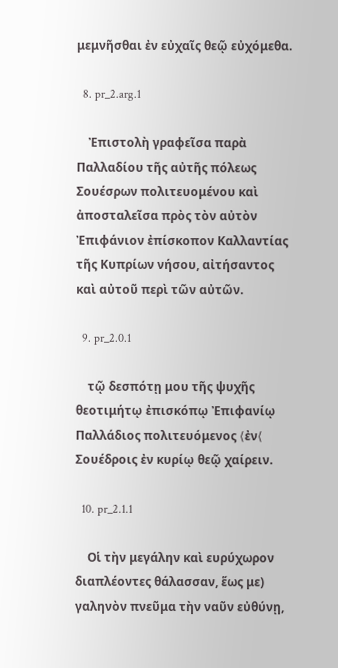μεμνῆσθαι ἐν εὐχαῖς θεῷ εὐχόμεθα.

  8. pr_2.arg.1

    Ἐπιστολὴ γραφεῖσα παρὰ Παλλαδίου τῆς αὐτῆς πόλεως Σουέσρων πολιτευομένου καὶ ἀποσταλεῖσα πρὸς τὸν αὐτὸν Ἐπιφάνιον ἐπίσκοπον Καλλαντίας τῆς Κυπρίων νήσου, αἰτήσαντος καὶ αὐτοῦ περὶ τῶν αὐτῶν.

  9. pr_2.0.1

    τῷ δεσπότῃ μου τῆς ψυχῆς θεοτιμήτῳ ἐπισκόπῳ Ἐπιφανίῳ Παλλάδιος πολιτευόμενος ⟨ἐν⟨ Σουέδροις ἐν κυρίῳ θεῷ χαίρειν.

  10. pr_2.1.1

    Οἱ τὴν μεγάλην καὶ ευρύχωρον διαπλέοντες θάλασσαν, ἕως με) γαληνὸν πνεῦμα τὴν ναῦν εὐθύνῃ,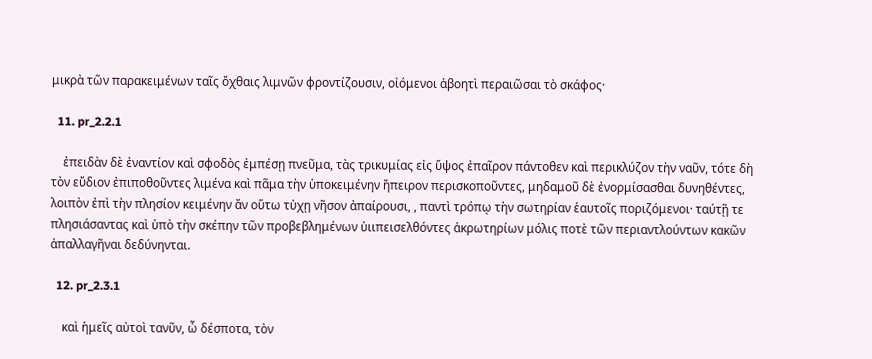μικρὰ τῶν παρακειμένων ταῖς ὄχθαις λιμνῶν φροντίζουσιν, οἰόμενοι ἀβοητὶ περαιῶσαι τὸ σκάφος·

  11. pr_2.2.1

    ἐπειδὰν δὲ ἐναντίον καὶ σφοδὸς ἐμπέσῃ πνεῦμα, τὰς τρικυμίας εἰς ὕψος ἐπαῖρον πάντοθεν καὶ περικλύζον τὴν ναῦν, τότε δὴ τὸν εὔδιον ἐπιποθοῦντες λιμένα καὶ πᾶμα τὴν ὑποκειμένην ἤπειρον περισκοποῦντες, μηδαμοῦ δὲ ἐνορμίσασθαι δυνηθέντες, λοιπὸν ἐπὶ τὴν πλησίον κειμένην ἄν οὕτω τὐχῃ νῆσον ἀπαίρουσι, , παντὶ τρόπῳ τὴν σωτηρίαν ἑαυτοῖς ποριζόμενοι· ταύτῇ τε πλησιάσαντας καὶ ὑπὸ τὴν σκέπην τῶν προβεβλημένων ὑιιπεισελθόντες ἀκρωτηρίων μόλις ποτὲ τῶν περιαντλούντων κακῶν ἀπαλλαγῆναι δεδύνηνται.

  12. pr_2.3.1

    καὶ ἡμεῖς αὐτοὶ τανῦν, ὦ δέσποτα, τὸν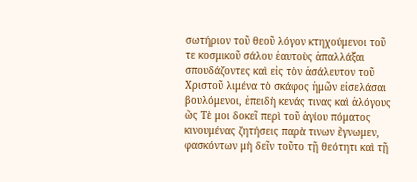σωτήριον τοῦ θεοῦ λόγον κτηχούμενοι τοῦ τε κοσμικοῦ σάλου ἑαυτοὺς ἀπαλλάξαι σπουδάζοντες καὶ εἰς τὸν ἀσάλευτον τοῦ Χριστοῦ λιμένα τὸ σκάφος ἡμῶν εἰσελάσαι βουλόμενοι, ἐπειδὴ κενάς τινας καὶ ἀλόγους ὥς Τὲ μοι δοκεῖ περὶ τοῦ ἁγίου πόματος κινουμένας ζητήσεις παρὰ τινων ἔγνωμεν, φασκόντων μὴ δεῖν τοῦτο τῇ θεότητι καὶ τῇ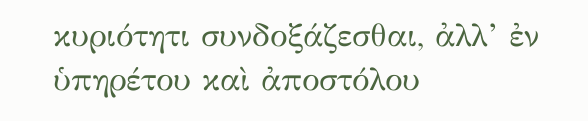κυριότητι συνδοξάζεσθαι, ἀλλ’ ἐν ὑπηρέτου καὶ ἀποστόλου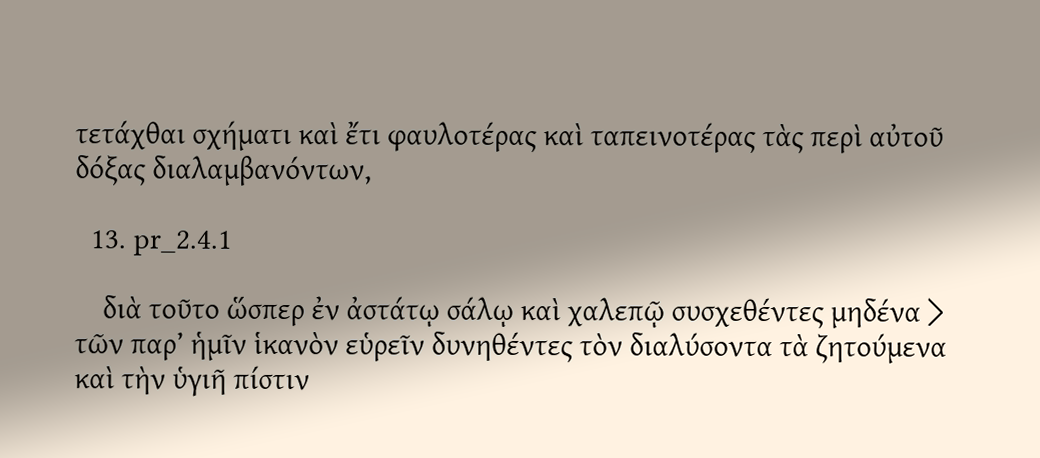τετάχθαι σχήματι καὶ ἔτι φαυλοτέρας καὶ ταπεινοτέρας τὰς περὶ αὐτοῦ δόξας διαλαμβανόντων,

  13. pr_2.4.1

    διὰ τοῦτο ὥσπερ ἐν ἀστάτῳ σάλῳ καὶ χαλεπῷ συσχεθέντες μηδένα ⟩ τῶν παρ’ ἡμῖν ἱκανὸν εὑρεῖν δυνηθέντες τὸν διαλύσοντα τὰ ζητούμενα καὶ τὴν ὑγιῆ πίστιν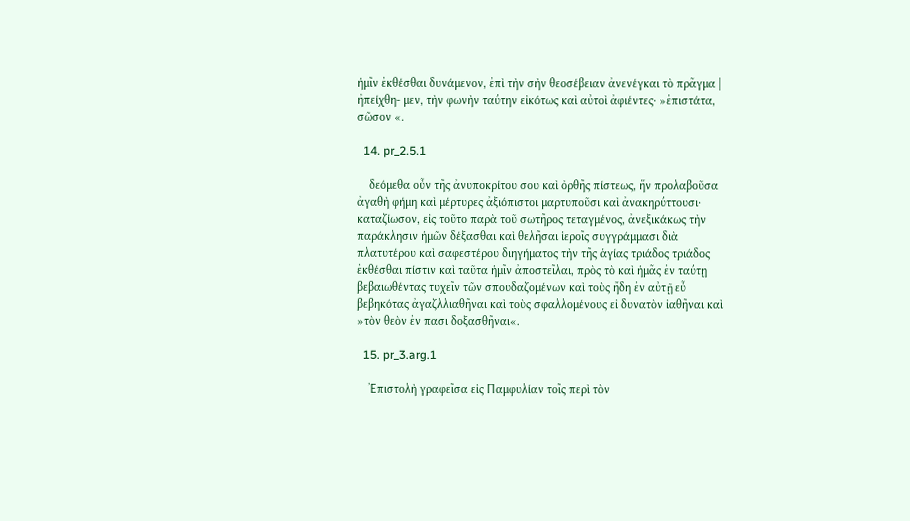ἡμῖν ἐκθέσθαι δυνάμενον, ἐπὶ τὴν σὴν θεοσέβειαν ἀνενέγκαι τὸ πρᾶγμα | ἠπείχθη- μεν, τὴν φωνὴν ταύτην εἰκότως καὶ αὐτοὶ ἀφιέντες· »ἐπιστάτα, σῶσον «.

  14. pr_2.5.1

    δεόμεθα οὖν τῆς ἀνυποκρίτου σου καὶ ὀρθῆς πίστεως, ἥν προλαβοῦσα ἀγαθὴ φήμη καὶ μέρτυρες ἀξιόπιστοι μαρτυποῦσι καὶ ἀνακηρύττουσι· καταζίωσον, εἰς τοῦτο παρὰ τοῦ σωτῆρος τεταγμένος, ἀνεξικάκως τὴν παράκλησιν ἡμῶν δέξασθαι καὶ θελῆσαι ἱεροῖς συγγράμμασι διὰ πλατυτέρου καὶ σαφεστέρου διηγήματος τὴν τῆς ἁγίας τριάδος τριάδος ἐκθέσθαι πίστιν καὶ ταῦτα ἡμῖν ἀποστεῖλαι, πρὸς τὸ καὶ ἡμᾶς ἐν ταύτῃ βεβαιωθέντας τυχεῖν τῶν σπουδαζομένων καὶ τοὺς ἤδη ἐν αὐτῇ εὖ βεβηκότας ἀγαζλλιαθῆναι καὶ τοὺς σφαλλομένους εἰ δυνατὸν ἰαθῆναι καὶ »τὸν θεὸν ἐν πασι δοξασθῆναι«.

  15. pr_3.arg.1

    Ἐπιστολὴ γραφεῖσα εἰς Παμφυλίαν τοῖς περὶ τὸν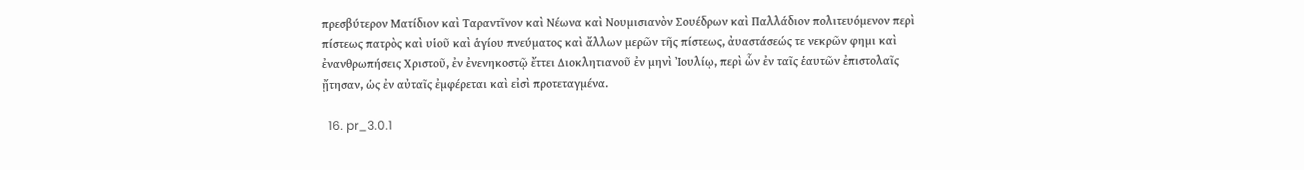πρεσβύτερον Ματίδιον καὶ Ταραντῖνον καὶ Νέωνα καὶ Νουμισιανὸν Σουέδρων καὶ Παλλάδιον πολιτευόμενον περὶ πίστεως πατρὸς καὶ υἱοῦ καὶ ἁγίου πνεύματος καὶ ἄλλων μερῶν τῆς πίστεως, ἀυαστάσεώς τε νεκρῶν φημι καὶ ἐνανθρωπήσεις Χριστοῦ, ἐν ἐνενηκοστῷ ἔττει Διοκλητιανοῦ ἐν μηνὶ Ἰουλίῳ, περὶ ὧν ἐν ταῖς ἑαυτῶν ἐπιστολαῖς ᾔτησαν, ὡς ἐν αὐταῖς ἐμφέρεται καὶ εἰσὶ προτεταγμένα.

  16. pr_3.0.1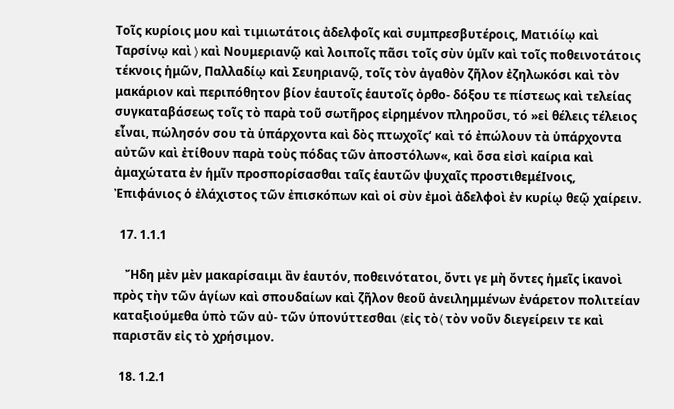Τοῖς κυρίοις μου καὶ τιμιωτάτοις ἀδελφοῖς καὶ συμπρεσβυτέροις, Ματιόίῳ καὶ Ταρσίνῳ καὶ ⟩ καὶ Νουμεριανῷ καὶ λοιποῖς πᾶσι τοῖς σὺν ὑμῖν καὶ τοῖς ποθεινοτάτοις τέκνοις ἡμῶν, Παλλαδίῳ καὶ Σευηριανῷ, τοῖς τὸν ἀγαθὸν ζῆλον ἐζηλωκόσι καὶ τὸν μακάριον καὶ περιπόθητον βίον ἑαυτοῖς ἑαυτοῖς ὀρθο- δόξου τε πίστεως καὶ τελείας συγκαταβάσεως τοῖς τὸ παρὰ τοῦ σωτῆρος εἰρημένον πληροῦσι, τό »εἰ θέλεις τέλειος εἶναι, πώλησόν σου τὰ ὑπάρχοντα καὶ δὸς πτωχοῖς‘ καὶ τό ἐπώλουν τὰ ὑπάρχοντα αὐτῶν καὶ ἐτίθουν παρὰ τοὺς πόδας τῶν ἀποστόλων«, καὶ ὅσα εἰσὶ καίρια καὶ ἀμαχώτατα ἐν ἡμῖν προσπορίσασθαι ταῖς ἑαυτῶν ψυχαῖς προστιθεμέΙνοις, Ἐπιφάνιος ὁ ἐλάχιστος τῶν ἐπισκόπων καὶ οἱ σὺν ἐμοὶ ἀδελφοὶ ἐν κυρίῳ θεῷ χαίρειν.

  17. 1.1.1

    Ἤδη μὲν μὲν μακαρίσαιμι ἂν ἑαυτόν, ποθεινότατοι, ὄντι γε μὴ ὄντες ἡμεῖς ἱκανοὶ πρὸς τὴν τῶν ἁγίων καὶ σπουδαίων καὶ ζῆλον θεοῦ ἀνειλημμένων ἐνάρετον πολιτείαν καταξιούμεθα ὑπὸ τῶν αὐ- τῶν ὑπονύττεσθαι ⟨εἰς τὸ⟨ τὸν νοῦν διεγείρειν τε καὶ παριστᾶν εἰς τὸ χρήσιμον.

  18. 1.2.1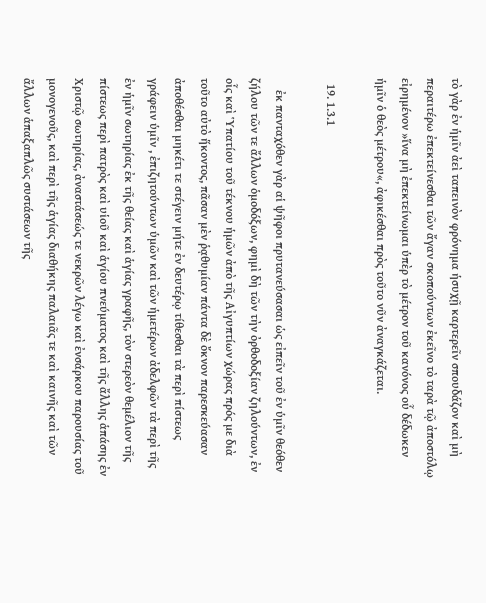τὸ γὰρ ἐν ἡμῖν ἀεὶ ταπεινὸν φρόνημα ἡσυχῇ καρτερεῖν σπουδάζον καὶ μὴ περαιτέρω ἐπεκτείνεσθαι τῶν ἄγαν σκοπούντων ἐκεῖνο τὸ ταρὰ τῷ ἀποστόλῳ εἰρημένον »ἵνα μὴ ἐπεκτείνωμαι ὑπὲρ τὸ μέτρον τοῦ κανόνος οὗ δέδωκεν ἡμῖν ὁ θεὸς μέτρου«, ἀφικέσθαι πρὸς τοῦτο νῦν ἀναγκάζεται.

  19. 1.3.1

    ἐκ πανταχόθεν γὰρ αἱ ψῆφοι πρυτανεύσασαι ὡς εἰπεῖν τοῦ ἐν ὑμῖν θεόθεν ζήλου τῶν τε ἄλλων ὁμοδόξων, φημὶ δὴ τῶν τὴν ὀρθοδοξίαν ζηλούντων, ἐν οἷς καὶ Ὑπατίου τοῦ τέκνου ἡμῶν ἀπὸ τῆς Αἰγυπτίων χώρας πρός με διὰ τοῦτο αὐτὸ ἥκοντος, πᾶσαν μὲν ῥᾳθυμίαν πάντα δὲ ὄκνον παρεσκεύασαν ἀποθέσθαι μηκέτι τε στέγειν μήτε ἐν δευτέρῳ τίθεσθαι τὰ περὶ πίστεως γράφειν ὑμῖν , ἐπιζητούντων ὑμῶν καὶ τῶν ἡμετέρων ἀδελφῶν τὰ περὶ τῆς ἐν ἡμῖν σωτηρίας ἐκ τῆς θείας καὶ ἁγίας γραφῆς, τὸν στερεὸν θεμέλιον τῆς πίστεως περὶ πατρὸς καὶ υἱοῦ καὶ ἁγίου πνεύματος καὶ τῆς ἄλλης ἁπάσης ἐν Χριστῷ σωτηρίας, ἀναστάσεώς τε νεκρῶν λέγω καὶ ἐνσάρκου παρουσίας τοῦ μονογενοῦς, καὶ περὶ τῆς ἁγίας διαθήκης παλαιᾶς τε καὶ καινῆς καὶ τῶν ἄλλων ἁπαξαπλῶς συστάσεων τῆς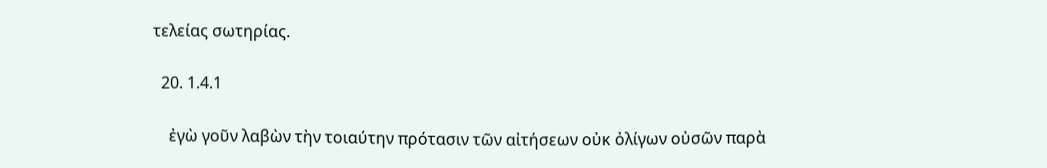τελείας σωτηρίας.

  20. 1.4.1

    ἐγὼ γοῦν λαβὼν τὴν τοιαύτην πρότασιν τῶν αἰτήσεων οὐκ ὀλίγων οὐσῶν παρὰ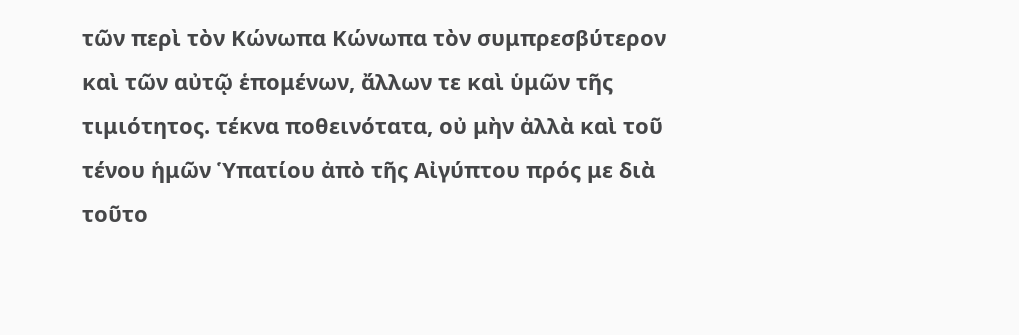τῶν περὶ τὸν Κώνωπα Κώνωπα τὸν συμπρεσβύτερον καὶ τῶν αὐτῷ ἑπομένων, ἄλλων τε καὶ ὑμῶν τῆς τιμιότητος. τέκνα ποθεινότατα, οὐ μὴν ἀλλὰ καὶ τοῦ τένου ἡμῶν Ὑπατίου ἀπὸ τῆς Αἰγύπτου πρός με διὰ τοῦτο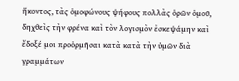ἥκοντος, τὰς ὁμοφώνους ψήφους πολλὰς ὁρῶν ὁμοῦ, δηχθεὶς τὴν φρένα καὶ τὸν λογισμὸν ἐσκεψάμην καὶ ἔδοξέ μοι προὁρμῆσαι κατὰ κατὰ τὴν ὑμῶν διὰ γραμμάτων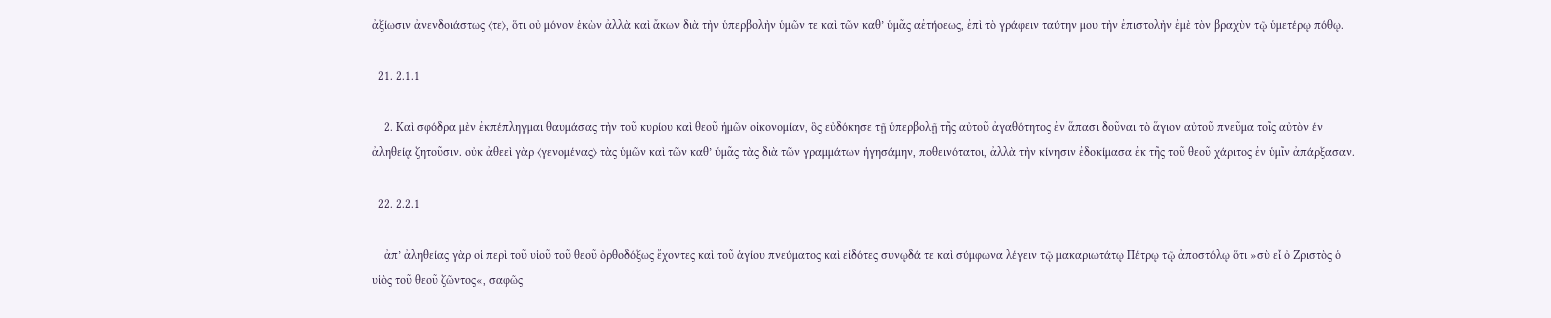ἀξίωσιν ἀνενδοιάστως ⟨τε⟩, ὅτι οὐ μόνον ἑκὼν ἀλλὰ καὶ ἄκων διὰ τὴν ὑπερβολὴν ὑμῶν τε καὶ τῶν καθ’ ὑμᾶς αἐτήοεως, ἐπὶ τὸ γράφειν ταύτην μου τὴν ἐπιστολὴν ἐμὲ τὸν βραχὺν τῷ ὑμετέρῳ πόθῳ.

  21. 2.1.1

    2. Καὶ σφόδρα μὲν ἐκπέπληγμαι θαυμάσας τὴν τοῦ κυρίου καὶ θεοῦ ἡμῶν οἰκονομίαν, ὃς εὐδόκησε τῇ ὑπερβολῇ τῆς αὐτοῦ ἀγαθότητος ἐν ἅπασι δοῦναι τὸ ἅγιον αὐτοῦ πνεῦμα τοῖς αὐτὸν έν ἀληθείᾳ ζητοῦσιν. οὐκ ἀθεεὶ γὰρ ⟨γενομένας⟩ τὰς ὑμῶν καὶ τῶν καθ’ ὑμᾶς τὰς διὰ τῶν γραμμάτων ἡγησάμην, ποθεινότατοι, ἀλλὰ τὴν κίνησιν ἐδοκίμασα ἐκ τῆς τοῦ θεοῦ χάριτος ἐν ὑμῖν ἀπάρξασαν.

  22. 2.2.1

    ἀπ’ ἀληθείας γὰρ οἱ περὶ τοῦ υἱοῦ τοῦ θεοῦ ὀρθοδόξως ἔχοντες καὶ τοῦ ἁγίου πνεύματος καὶ εἰδότες συνῳδά τε καὶ σύμφωνα λέγειν τῷ μακαριωτάτῳ Πέτρῳ τῷ ἀποστόλῳ ὅτι »σὺ εἶ ὀ Ζριστὸς ὁ υἱὸς τοῦ θεοῦ ζῶντος«, σαφῶς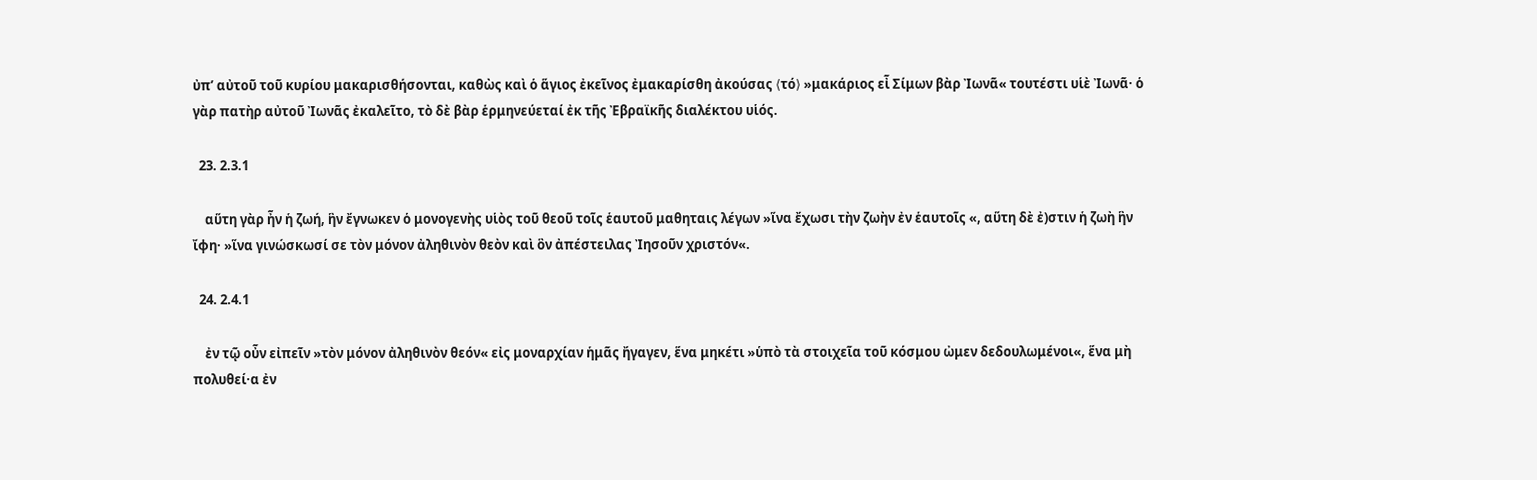ὐπ’ αὐτοῦ τοῦ κυρίου μακαρισθήσονται, καθὼς καὶ ὁ ἅγιος ἐκεῖνος ἐμακαρίσθη ἀκούσας ⟨τό⟩ »μακάριος εἶ Σίμων βὰρ Ἰωνᾶ« τουτέστι υἱὲ Ἰωνᾶ· ὁ γὰρ πατὴρ αὐτοῦ Ἰωνᾶς ἐκαλεῖτο, τὸ δὲ βὰρ ἑρμηνεύεταί ἐκ τῆς Ἐβραϊκῆς διαλέκτου υἱός.

  23. 2.3.1

    αὕτη γὰρ ἦν ἡ ζωή, ἣν ἔγνωκεν ὁ μονογενὴς υἱὸς τοῦ θεοῦ τοῖς ἑαυτοῦ μαθηταις λέγων »ἵνα ἔχωσι τὴν ζωὴν ἐν ἑαυτοῖς «, αὕτη δὲ ἐ)στιν ἡ ζωὴ ἣν ἴφη· »ἵνα γινώσκωσί σε τὸν μόνον ἀληθινὸν θεὸν καὶ ὃν ἀπέστειλας Ἰησοῦν χριστόν«.

  24. 2.4.1

    ἐν τῷ οὖν εἰπεῖν »τὸν μόνον ἀληθινὸν θεόν« εἰς μοναρχίαν ἡμᾶς ἤγαγεν, ἕνα μηκέτι »ὑπὸ τὰ στοιχεῖα τοῦ κόσμου ὠμεν δεδουλωμένοι«, ἕνα μὴ πολυθεί·α ἐν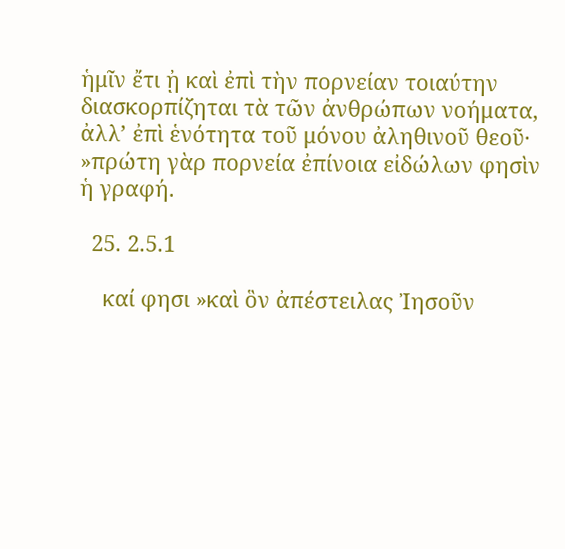ἡμῖν ἔτι ᾐ καὶ ἐπὶ τὴν πορνείαν τοιαύτην διασκορπίζηται τὰ τῶν ἀνθρώπων νοήματα, ἀλλ’ ἐπὶ ἑνότητα τοῦ μόνου ἀληθινοῦ θεοῦ· »πρώτη γὰρ πορνεία ἐπίνοια εἰδώλων φησὶν ἡ γραφή.

  25. 2.5.1

    καί φησι »καὶ ὃν ἀπέστειλας Ἰησοῦν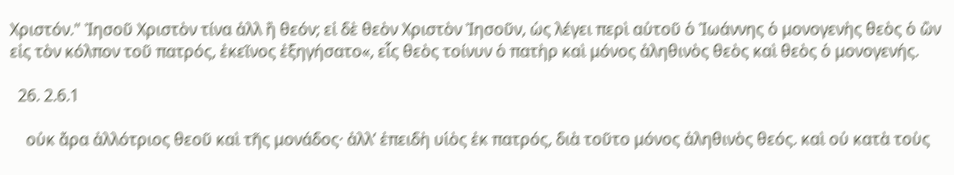Χριστόν." Ἰησοῦ Χριστὸν τίνα ἀλλ ἢ θεόν; εἰ δὲ θεὸν Χριστὸν Ἰησοῦν, ὡς λέγει περὶ αὐτοῦ ὁ Ἰωάννης ὁ μονογενὴς θεὸς ὁ ὢν εἰς τὸν κόλπον τοῦ πατρός, ἐκεῖνος ἐξηγήσατο«, εἷς θεὸς τοίνυν ὁ πατὴρ καὶ μόνος ἀληθινὸς θεὸς καὶ θεὸς ὁ μονογενής.

  26. 2.6.1

    οὐκ ἄρα ἀλλότριος θεοῦ καὶ τῆς μονάδος· ἀλλ’ ἐπειδὴ υἱὸς ἐκ πατρός, διὰ τοῦτο μόνος ἀληθινὸς θεός. καὶ οὐ κατὰ τοὺς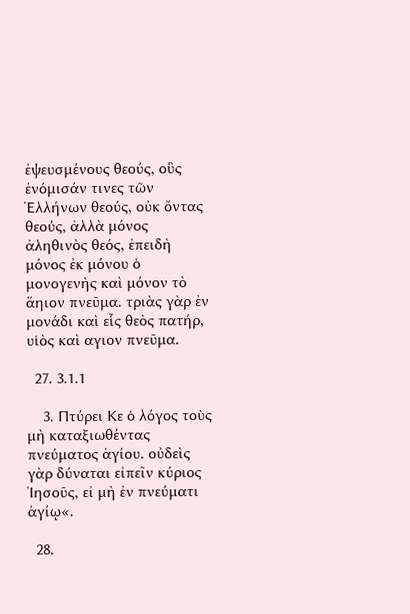ἐψευσμένους θεούς, οὓς ἐνόμισάν τινες τῶν Ἑλλήνων θεούς, οὐκ ὄντας θεούς, ἀλλὰ μόνος ἀληθινὸς θεός, ἐπειδὴ μόνος ἐκ μόνου ὁ μονογενὴς καὶ μόνον τὸ ἅηιον πνεῦμα. τριὰς γὰρ ἐν μονάδι καὶ εἷς θεὸς πατήρ, υἱὸς καὶ αγιον πνεῦμα.

  27. 3.1.1

    3. Πτύρει Κε ὁ λόγος τοὺς μὴ καταξιωθέντας πνεύματος ἁγίου. οὐδεὶς γὰρ δύναται εἰπεῖν κύριος Ἰησοῦς, εἰ μὴ ἐν πνεύματι ἁγίῳ«.

  28.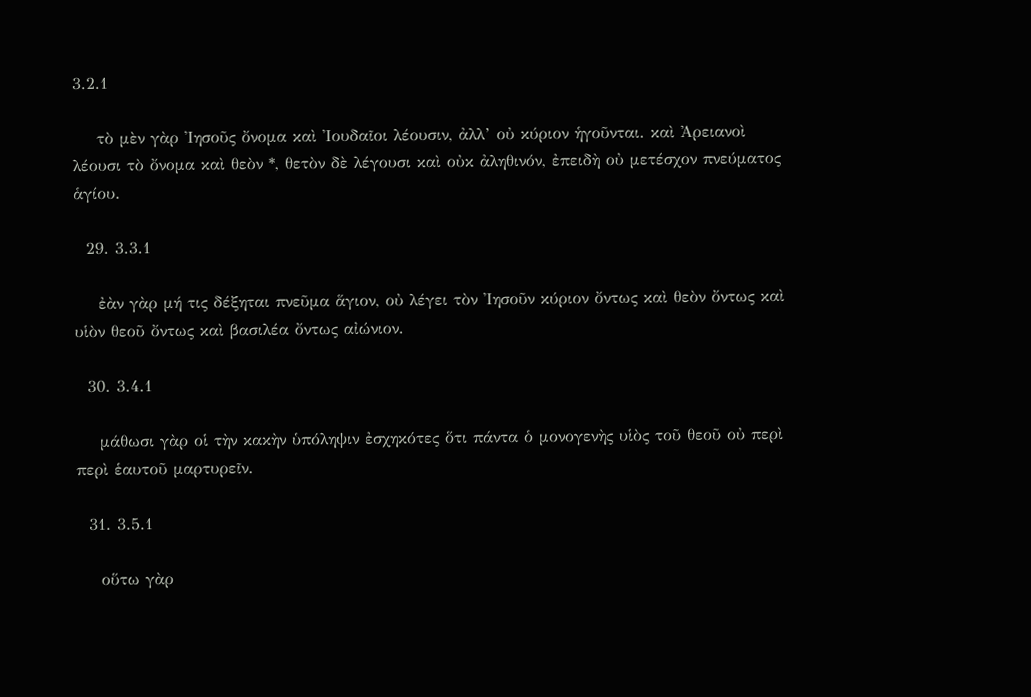3.2.1

    τὸ μὲν γὰρ Ἰησοῦς ὄνομα καὶ Ἰουδαῖοι λέουσιν, ἀλλ’ οὐ κύριον ἡγοῦνται. καὶ Ἀρειανοὶ λέουσι τὸ ὄνομα καὶ θεὸν *, θετὸν δὲ λέγουσι καὶ οὐκ ἀληθινόν, ἐπειδὴ οὐ μετέσχον πνεύματος ἁγίου.

  29. 3.3.1

    ἐὰν γὰρ μή τις δέξηται πνεῦμα ἅγιον, οὐ λέγει τὸν Ἰησοῦν κύριον ὄντως καὶ θεὸν ὄντως καὶ υἱὸν θεοῦ ὄντως καὶ βασιλέα ὄντως αἰώνιον.

  30. 3.4.1

    μάθωσι γὰρ οἱ τὴν κακὴν ὑπόληψιν ἐσχηκότες ὅτι πάντα ὁ μονογενὴς υἱὸς τοῦ θεοῦ οὐ περὶ περὶ ἑαυτοῦ μαρτυρεῖν.

  31. 3.5.1

    οὕτω γὰρ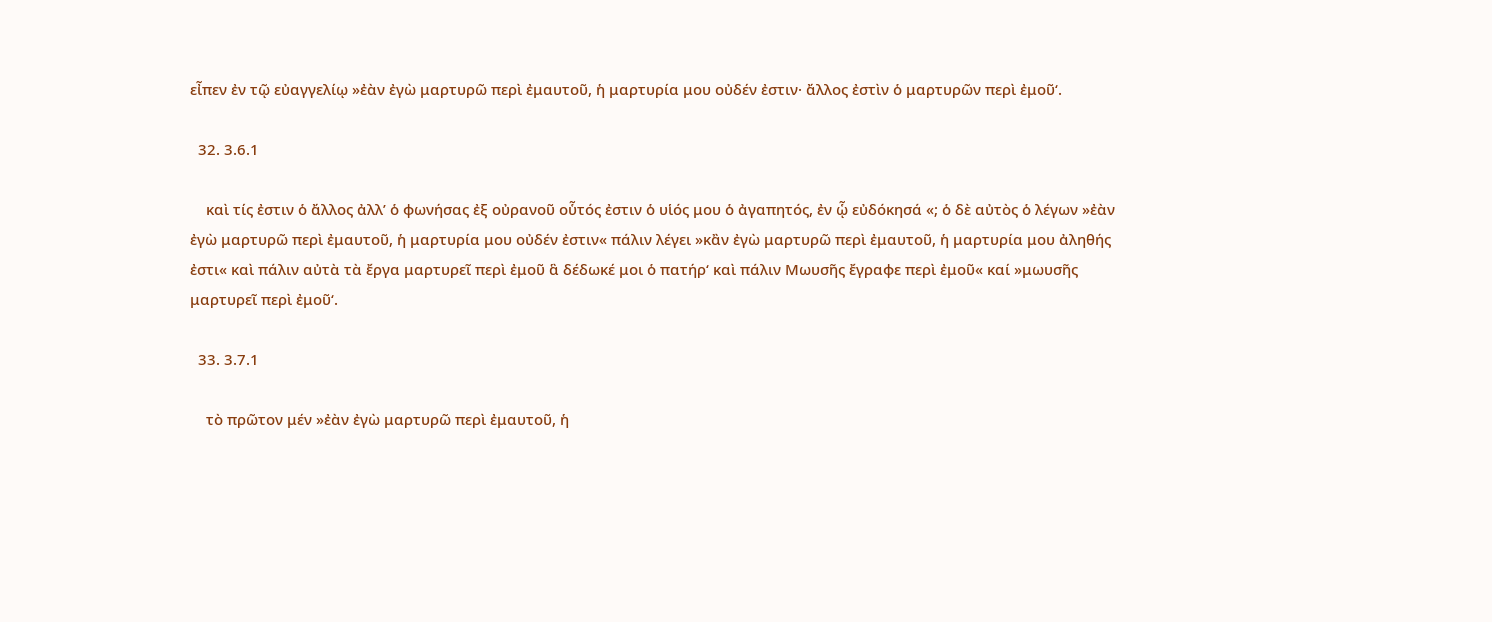εἶπεν ἐν τῷ εὐαγγελίῳ »ἐὰν ἐγὼ μαρτυρῶ περὶ ἐμαυτοῦ, ἡ μαρτυρία μου οὐδέν ἐστιν· ἄλλος ἐστὶν ὁ μαρτυρῶν περὶ ἐμοῦ‘.

  32. 3.6.1

    καὶ τίς ἐστιν ὁ ἄλλος ἀλλ’ ὁ φωνήσας ἐξ οὐρανοῦ οὗτός ἐστιν ὁ υἱός μου ὁ ἀγαπητός, ἐν ᾧ εὐδόκησά «; ὁ δὲ αὐτὸς ὁ λέγων »ἐὰν ἐγὼ μαρτυρῶ περὶ ἐμαυτοῦ, ἡ μαρτυρία μου οὐδέν ἐστιν« πάλιν λέγει »κἂν ἐγὼ μαρτυρῶ περὶ ἐμαυτοῦ, ἡ μαρτυρία μου ἀληθής ἐστι« καὶ πάλιν αὐτὰ τὰ ἔργα μαρτυρεῖ περὶ ἐμοῦ ἃ δέδωκέ μοι ὁ πατήρ‘ καὶ πάλιν Μωυσῆς ἔγραφε περὶ ἐμοῦ« καί »μωυσῆς μαρτυρεῖ περὶ ἐμοῦ‘.

  33. 3.7.1

    τὸ πρῶτον μέν »ἐὰν ἐγὼ μαρτυρῶ περὶ ἐμαυτοῦ, ἡ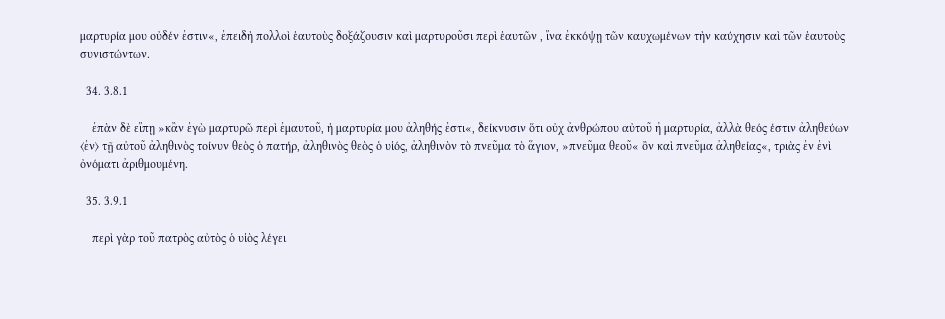μαρτυρία μου οὐδέν ἐστιν«, ἐπειδὴ πολλοὶ ἑαυτοὺς δοξάζουσιν καὶ μαρτυροῦσι περὶ ἑαυτῶν , ἴνα ἐκκόψῃ τῶν καυχωμένων τὴν καύχησιν καὶ τῶν ἑαυτοὺς συνιστώντων.

  34. 3.8.1

    ἐπὰν δὲ εἴπῃ »κἂν ἐγὼ μαρτυρῶ περὶ ἐμαυτοῦ, ἡ μαρτυρία μου ἀληθής ἐστι«, δείκνυσιν ὅτι οὐχ ἀνθρώπου αὐτοῦ ἠ μαρτυρία, ἀλλὰ θεός έστιν ἀληθεύων ⟨ἐν⟩ τῇ αὐτοῦ ἀληθινὸς τοίνυν θεὸς ὁ πατήρ, ἀληθινὸς θεὸς ὁ υἱός, ἀληθινὸν τὸ πνεῦμα τὸ ἅγιον, »πνεῦμα θεοῦ« ὂν καὶ πνεῦμα ἀληθείας«, τριὰς ἐν ἐνὶ ὀνόματι ἀριθμουμένη.

  35. 3.9.1

    περὶ γὰρ τοῦ πατρὸς αὐτὸς ὁ υἱὸς λέγει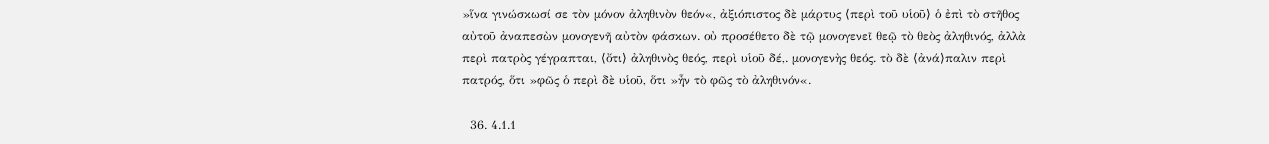»ἵνα γινώσκωσί σε τὸν μόνον ἀληθινὸν θεόν«, ἀξιόπιστος δὲ μάρτυς ⟨περὶ τοῦ υἱοῦ⟩ ὁ ἐπὶ τὸ στῆθος αὐτοῦ ἀναπεσὼν μονογενῆ αὐτὸν φάσκων. οὐ προσέθετο δὲ τῷ μονογενεῖ θεῷ τὸ θεὸς ἀληθινός, ἀλλὰ περὶ πατρὸς γέγραπται, ⟨ὄτι⟩ ἀληθινὸς θεός, περὶ υἱοῦ δέ,. μονογενὴς θεός. τὸ δὲ ⟨ἀνά⟩παλιν περὶ πατρός, ὅτι »φῶς ὁ περὶ δὲ υἱοῦ, ὅτι »ἦν τὸ φῶς τὸ ἀληθινόν«.

  36. 4.1.1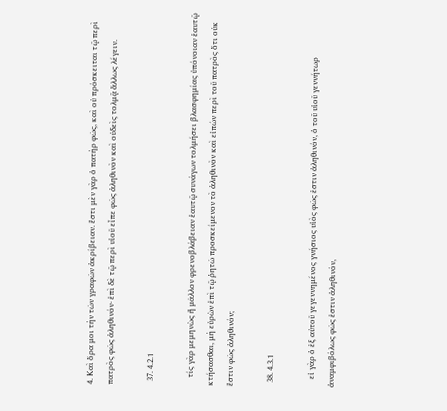4. Καὶ ὅρα μοι τὴν τῶν γραφῶν ἀκρίβειαν. ἔστι μὲν γὰρ ὁ πατὴρ φῶς, καὶ οὐ πρόσκειται τῷ περὶ πατρὸς φῶς ἀληθινόν· ἐπὶ δὲ τῷ περὶ υἱοῦ εἶπε φῶς ἀληθινὸν καὶ οὐδεὶς τολμᾷ ἄλλως λέγειν.

  37. 4.2.1

    τίς γὰρ μεμηνὼς ἢ μᾶλλον φρενοβλάβειαν ἑαυτῷ συνάγων τολμήσει βλασφημίας ὑπόνοιαν ἑαυτῷ κτήσασθαι, μὴ εὑρὼν ἐπὶ τῷ ῥητῶ προσκείμενον τὸ ἀληθινὸν καὶ εἰπών περὶ τοῦ πατρὸς ὅτι οὐκ ἔστιν φῶς ἀληθινόν;

  38. 4.3.1

    εἰ γὰρ ὁ ἐξ αὐτοῦ γεγεννημένος γνήσιος υἱὸς φῶς ἐστιν ἀληθινόν, ὁ τοῦ υἱοῦ γεννήτωρ ἀναμφιβόλως φῶς ἐστιν ἀληθινόν,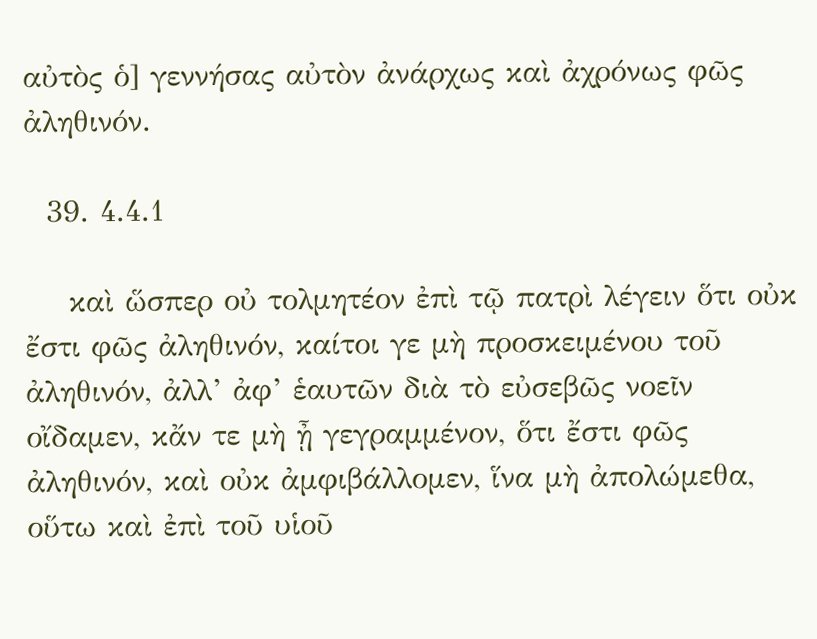αὐτὸς ὁ] γεννήσας αὐτὸν ἀνάρχως καὶ ἀχρόνως φῶς ἀληθινόν.

  39. 4.4.1

    καὶ ὥσπερ οὐ τολμητέον ἐπὶ τῷ πατρὶ λέγειν ὅτι οὐκ ἔστι φῶς ἀληθινόν, καίτοι γε μὴ προσκειμένου τοῦ ἀληθινόν, ἀλλ’ ἀφ’ ἑαυτῶν διὰ τὸ εὐσεβῶς νοεῖν οἴδαμεν, κἄν τε μὴ ᾖ γεγραμμένον, ὅτι ἔστι φῶς ἀληθινόν, καὶ οὐκ ἀμφιβάλλομεν, ἵνα μὴ ἀπολώμεθα, οὕτω καὶ ἐπὶ τοῦ υἱοῦ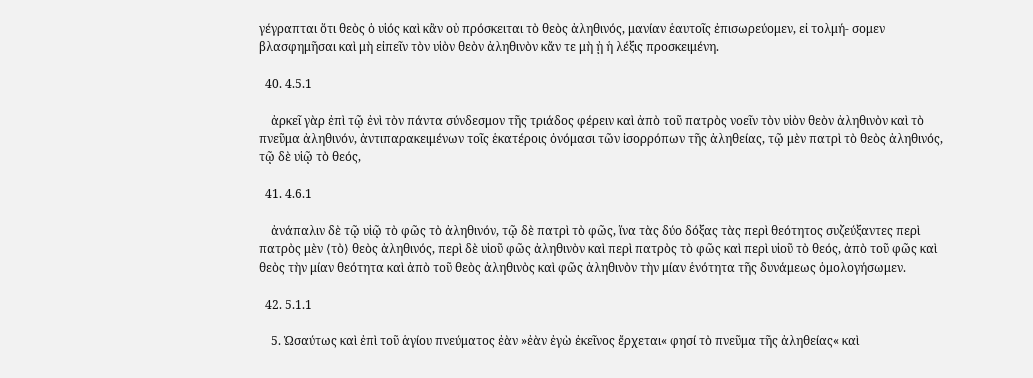γέγραπται ὅτι θεὸς ὁ υἱός καὶ κἂν οὐ πρόσκειται τὸ θεὸς ἀληθινός, μανίαν ἑαυτοῖς ἐπισωρεύομεν, εἰ τολμή- σομεν βλασφημῆσαι καὶ μὴ εἰπεῖν τὸν υἱὸν θεὸν ἀληθινὸν κἄν τε μὴ ᾐ ἡ λέξις προσκειμένη.

  40. 4.5.1

    ἀρκεῖ γὰρ ἐπὶ τῷ ἐνὶ τὸν πάντα σύνδεσμον τῆς τριάδος φέρειν καὶ ἀπὸ τοῦ πατρὸς νοεῖν τὸν υἱὸν θεὸν ἀληθινὸν καὶ τὸ πνεῦμα ἀληθινόν, ἀντιπαρακειμένων τοῖς ἑκατέροις ὀνόμασι τῶν ἰσορρόπων τῆς ἀληθείας, τῷ μὲν πατρὶ τὸ θεὸς ἀληθινός, τῷ δὲ υἱῷ τὸ θεός,

  41. 4.6.1

    ἀνάπαλιν δὲ τῷ υἱῷ τὸ φῶς τὸ ἀληθινόν, τῷ δὲ πατρὶ τὸ φῶς, ἵνα τὰς δύο δόξας τὰς περὶ θεότητος συζεύξαντες περὶ πατρὸς μὲν ⟨τὸ⟩ θεὸς ἀληθινός, περὶ δὲ υἱοῦ φῶς ἀληθινὸν καὶ περὶ πατρὸς τὸ φῶς καὶ περὶ υἱοῦ τὸ θεός, ἀπὸ τοῦ φῶς καὶ θεὸς τὴν μίαν θεότητα καὶ ἀπὸ τοῦ θεὸς ἀληθινὸς καὶ φῶς ἀληθινὸν τὴν μίαν ἑνότητα τῆς δυνάμεως ὁμολογήσωμεν.

  42. 5.1.1

    5. Ὡσαύτως καὶ ἐπὶ τοῦ ἁγίου πνεύματος ἐὰν »ἐὰν ἐγὼ ἐκεῖνος ἔρχεται« φησί τὸ πνεῦμα τῆς ἀληθείας« καὶ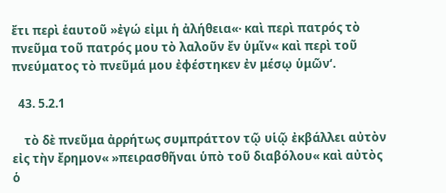ἔτι περὶ ἑαυτοῦ »ἐγώ εἰμι ἡ ἀλήθεια«· καὶ περὶ πατρός τὸ πνεῦμα τοῦ πατρός μου τὸ λαλοῦν ἔν ὑμῖν« καὶ περὶ τοῦ πνεύματος τὸ πνεῦμά μου ἐφέστηκεν ἐν μέσῳ ὑμῶν‘.

  43. 5.2.1

    τὸ δὲ πνεῦμα ἀρρήτως συμπράττον τῷ υἱῷ ἐκβάλλει αὐτὸν εἰς τὴν ἔρημον« »πειρασθῆναι ὑπὸ τοῦ διαβόλου« καὶ αὐτὸς ὁ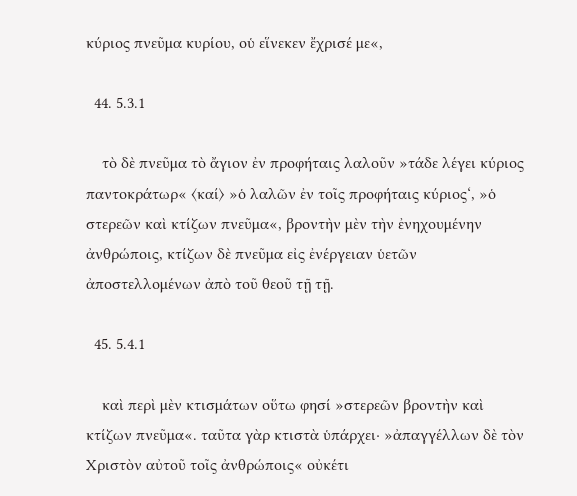κύριος πνεῦμα κυρίου, οὑ εἵνεκεν ἔχρισέ με«,

  44. 5.3.1

    τὸ δὲ πνεῦμα τὸ ἄγιον ἐν προφήταις λαλοῦν »τάδε λέγει κύριος παντοκράτωρ« ⟨καί⟩ »ὁ λαλῶν ἐν τοῖς προφήταις κύριος‘, »ὁ στερεῶν καὶ κτίζων πνεῦμα«, βροντὴν μὲν τὴν ἐνηχουμένην ἀνθρώποις, κτίζων δὲ πνεῦμα εἰς ἐνέργειαν ὑετῶν ἀποστελλομένων ἀπὸ τοῦ θεοῦ τῇ τῇ.

  45. 5.4.1

    καὶ περὶ μὲν κτισμάτων οὕτω φησί »στερεῶν βροντὴν καὶ κτίζων πνεῦμα«. ταῦτα γὰρ κτιστὰ ὑπάρχει· »ἀπαγγέλλων δὲ τὸν Χριστὸν αὐτοῦ τοῖς ἀνθρώποις« οὐκέτι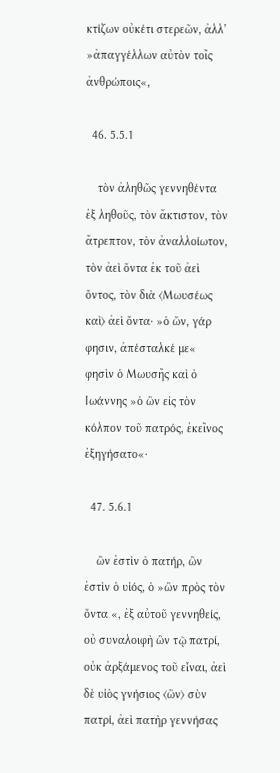κτίζων οὐκέτι στερεῶν, ἀλλ’ »ἀπαγγέλλων αὐτὸν τοῖς ἀνθρώποις«,

  46. 5.5.1

    τὸν ἀληθῶς γεννηθέντα ἐξ ληθοῦς, τὸν ἄκτιστον, τὸν ἄτρεπτον, τὸν ἀναλλοίωτον, τὸν ἀεὶ ὄντα ἐκ τοῦ ἀεὶ ὄντος, τὸν διὰ ⟨Μωυσέως καὶ⟩ ἀεὶ ὄντα· »ὁ ὤν, γάρ φησιν, ἀπέσταλκέ με« φησὶν ὁ Μωυσῆς καὶ ὀ Ιωάννης »ὁ ὢν εἰς τὸν κόλπον τοῦ πατρός, ἐκεῖνος ἐξηγήσατο«·

  47. 5.6.1

    ὢν ἐστὶν ὀ πατήρ, ὢν ἐστὶν ὁ υἱός, ὁ »ὢν πρὸς τὸν ὄντα «, ἐξ αὐτοῦ γεννηθείς, οὐ συναλοιφὴ ὢν τῷ πατρί, οὐκ ἀρξάμενος τοῦ εἶναι, ἀεὶ δὲ υἱὸς γνήσιος ⟨ὢν⟩ σὺν πατρί, ἀεὶ πατὴρ γεννήσας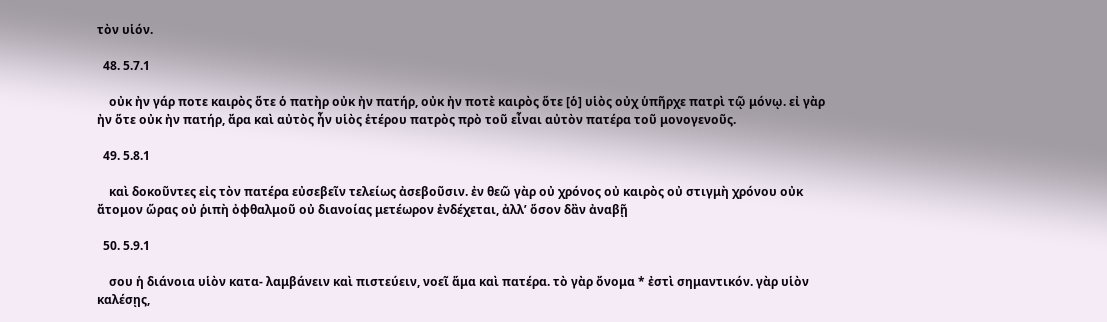τὸν υἱόν.

  48. 5.7.1

    οὐκ ἠν γάρ ποτε καιρὸς ὅτε ὁ πατὴρ οὐκ ἠν πατήρ, οὐκ ἠν ποτὲ καιρὸς ὅτε [ὁ] υἱὸς οὐχ ὑπῆρχε πατρὶ τῷ μόνῳ. εἰ γὰρ ἠν ὅτε οὐκ ἠν πατήρ, ἄρα καὶ αὐτὸς ἦν υἱὸς ἑτέρου πατρὸς πρὸ τοῦ εἶναι αὐτὸν πατέρα τοῦ μονογενοῦς.

  49. 5.8.1

    καὶ δοκοῦντες εἰς τὸν πατέρα εὐσεβεῖν τελείως ἀσεβοῦσιν. ἐν θεῶ γὰρ οὐ χρόνος οὐ καιρὸς οὐ στιγμὴ χρόνου οὐκ ἄτομον ὥρας οὐ ῥιπὴ ὀφθαλμοῦ οὐ διανοίας μετέωρον ἐνδέχεται, ἀλλ’ ὅσον δἂν ἀναβῇ

  50. 5.9.1

    σου ἡ διάνοια υἱὸν κατα- λαμβάνειν καὶ πιστεύειν, νοεῖ ἅμα καὶ πατέρα. τὸ γὰρ ὄνομα * ἐστὶ σημαντικόν. γὰρ υἱὸν καλέσῃς,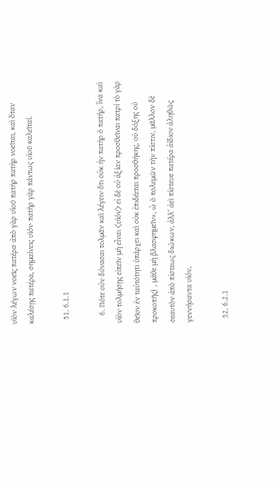υἱὸν λέγων νοεῖς πατέρα· ἀπὸ γὰρ υἱοῦ πατὴρ πατὴρ νοεῖται, καὶ ὅταν καλέσῃς πατέρα, σημαίνεις υἱόν· πατὴρ γὰρ πάντως υἱοῦ καλεῖταί.

  51. 6.1.1

    6. Πότε οὐν δύνασαι τολμᾶν καὶ λέγειν ὅτι οὐκ ἠν πατὴρ ὁ πατήρ, ἴνα καὶ υἱὸν τολμήσῃς εἰπεῖν μὴ εἶναι ⟨υἱόν⟩ εἰ δὲ οὐ ἀξίαν προσθεῖναι πατρί τὸ γὰρ θεῖον ἐν ταὐτότητι ὑπάρχει καὶ οὐκ ἐπιδέεται προσθήκης, οὐ δόξης οὐ προκοπῆς) , μάθε μὴ βλασφημεῖν«, ὠ ὁ πολεμῶν τὴν πίστιν, μᾶλλον δὲ σεαυτὸν ἀπὸ πίστεως διώκων, ἀλλ’ ἀεὶ πίστευε πατέρα ἀίδιον ἀληθῶς γεννήσαντα υἱόν,

  52. 6.2.1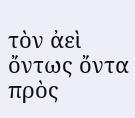τὸν ἀεὶ ὄντως ὄντα πρὸς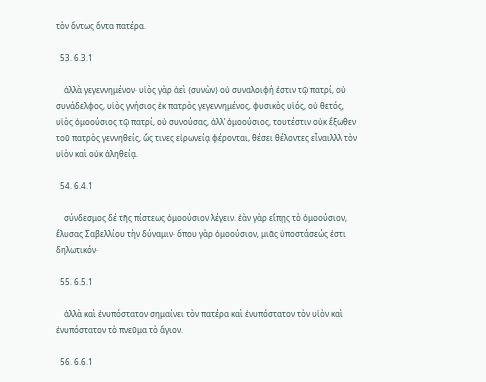τὸν ὄντως ὄντα πατέρα.

  53. 6.3.1

    ἀλλὰ γεγεννημένον· υἱὸς γὰρ ἀεὶ ⟨συνὼν⟩ οὐ συναλοιφή ἐστιν τῷ πατρί, οὐ συνάδελφος, υἱὸς γνήσιος ἐκ πατρὸς γεγεννημένος, φυσικὸς υἱός, οὐ θετός, υἱὸς ὁμοούσιος τῷ πατρί, οὐ συνούσας, ἀλλ’ ὁμοούσιος, τουτέστιν οὐκ ἔξωθεν τοῦ πατρὸς γεννηθείς, ὥς τινες εἰρωνείᾳ φέρονται, θέσει θέλοντες εἶναιλλλ τὸν υἱὸν καὶ οὐκ ἀληθείᾳ.

  54. 6.4.1

    σύνδεσμος δέ τῆς πίστεως ὁμοούσιον λέγειν. ἐὰν γὰρ εἴπῃς τὸ ὁμοούσιον, ἔλυσας Σαβελλίου τὴν δύναμιν· ὅπου γὰρ ὁμοούσιον, μιᾶς ὑποστάσεώς ἐστι δηλωτικόν·

  55. 6.5.1

    ἀλλὰ καὶ ἐνυπόστατον σημαίνει τὸν πατέρα καὶ ἐνυπόστατον τὸν υἱὸν καὶ ἐνυπόστατον τὸ πνεῦμα τὸ ἅγιον.

  56. 6.6.1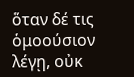ὅταν δέ τις ὁμοούσιον λέγῃ, οὐκ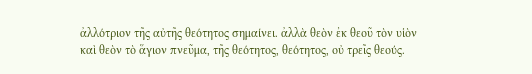ἀλλότριον τῆς αὐτῆς θεότητος σημαίνει. ἀλλὰ θεὸν ἐκ θεοῦ τὸν υἱὸν καὶ θεὸν τὸ ἅγιον πνεῦμα, τῆς θεότητος, θεότητος, οὐ τρεῖς θεούς.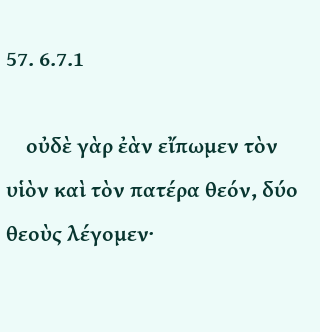57. 6.7.1

    οὐδὲ γὰρ ἐὰν εἴπωμεν τὸν υἱὸν καὶ τὸν πατέρα θεόν, δύο θεοὺς λέγομεν·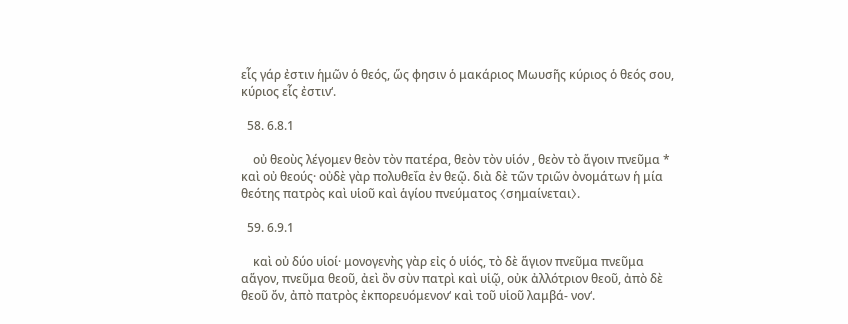εἷς γάρ ἐστιν ἡμῶν ὁ θεός, ὥς φησιν ὁ μακάριος Μωυσῆς κύριος ὁ θεός σου, κύριος εἷς ἐστιν‘.

  58. 6.8.1

    οὐ θεοὺς λέγομεν θεὸν τὸν πατέρα, θεὸν τὸν υἱόν , θεὸν τὸ ἅγοιν πνεῦμα * καὶ οὐ θεούς· οὐδὲ γὰρ πολυθεΐα ἐν θεῷ. διὰ δὲ τῶν τριῶν ὀνομάτων ἡ μία θεότης πατρὸς καὶ υἱοῦ καὶ ἁγίου πνεύματος ⟨σημαίνεται⟩.

  59. 6.9.1

    καὶ οὐ δύο υἱοί· μονογενὴς γὰρ εἰς ὁ υἱός, τὸ δὲ ἅγιον πνεῦμα πνεῦμα αἅγον, πνεῦμα θεοῦ, ἀεὶ ὂν σὺν πατρὶ καὶ υἱῷ, οὐκ ἀλλότριον θεοῦ, ἀπὸ δὲ θεοῦ ὄν, ἀπὸ πατρὸς ἐκπορευόμενον‘ καὶ τοῦ υἱοῦ λαμβά- νον‘.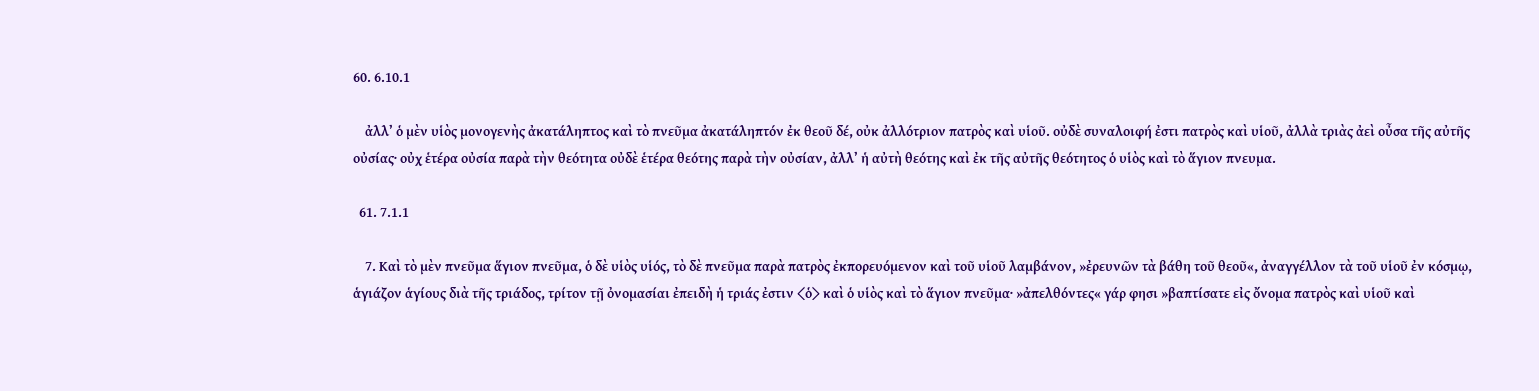60. 6.10.1

    ἀλλ’ ὁ μὲν υἱὸς μονογενὴς ἀκατάληπτος καὶ τὸ πνεῦμα ἀκατάληπτόν ἐκ θεοῦ δέ, οὐκ ἀλλότριον πατρὸς καὶ υἱοῦ. οὐδὲ συναλοιφή ἐστι πατρὸς καὶ υἱοῦ, ἀλλὰ τριὰς ἀεὶ οὖσα τῆς αὐτῆς οὐσίας· οὐχ ἑτέρα οὐσία παρὰ τὴν θεότητα οὐδὲ ἑτέρα θεότης παρὰ τὴν οὐσίαν, ἀλλ’ ἡ αὐτὴ θεότης καὶ ἐκ τῆς αὐτῆς θεότητος ὁ υἱὸς καὶ τὸ ἅγιον πνευμα.

  61. 7.1.1

    7. Καὶ τὸ μὲν πνεῦμα ἅγιον πνεῦμα, ὁ δὲ υἱὸς υἱός, τὸ δὲ πνεῦμα παρὰ πατρὸς ἐκπορευόμενον καὶ τοῦ υἱοῦ λαμβάνον, »ἐρευνῶν τὰ βάθη τοῦ θεοῦ«, ἀναγγέλλον τὰ τοῦ υἱοῦ ἐν κόσμῳ, ἁγιάζον ἁγίους διὰ τῆς τριάδος, τρίτον τῇ ὀνομασίαι ἐπειδὴ ἡ τριάς ἐστιν ⟨ὁ⟩ καὶ ὁ υἱὸς καὶ τὸ ἅγιον πνεῦμα· »ἀπελθόντες« γάρ φησι »βαπτίσατε εἰς ὄνομα πατρὸς καὶ υἱοῦ καὶ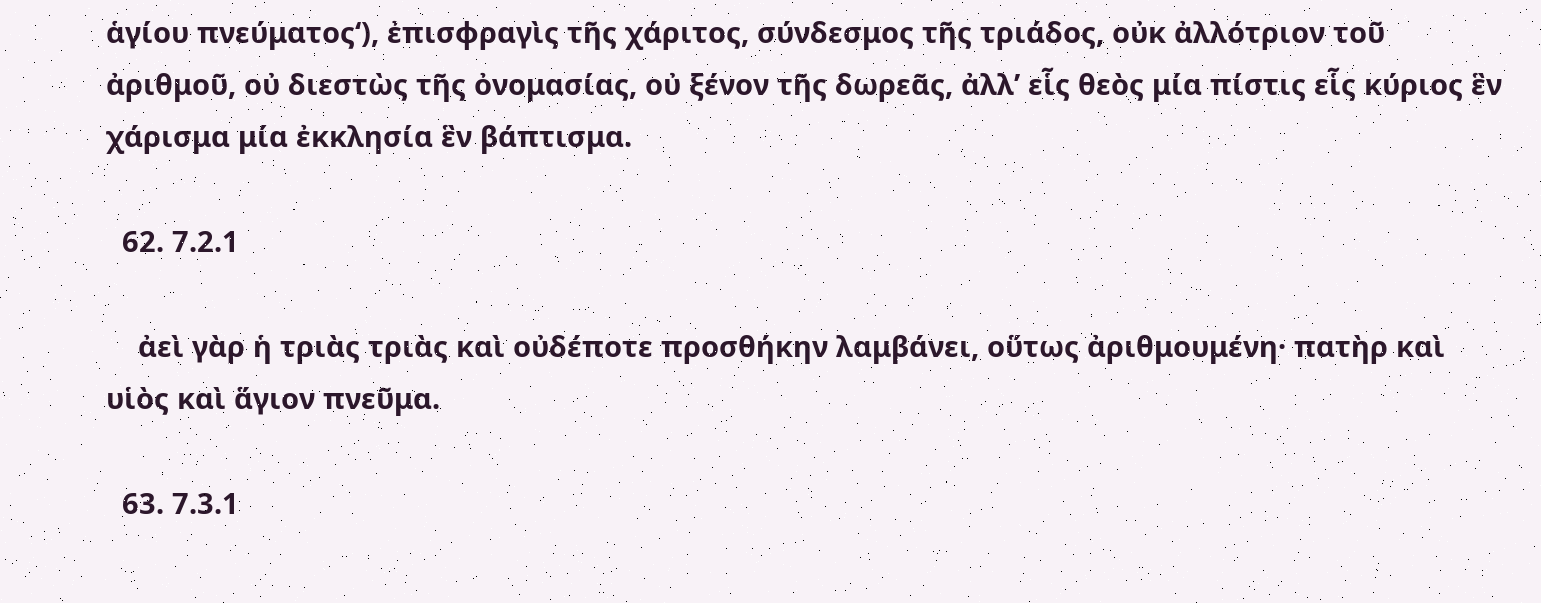ἁγίου πνεύματος‘), ἐπισφραγὶς τῆς χάριτος, σύνδεσμος τῆς τριάδος, οὐκ ἀλλότριον τοῦ ἀριθμοῦ, οὐ διεστὼς τῆς ὀνομασίας, οὐ ξένον τῆς δωρεᾶς, ἀλλ’ εἷς θεὸς μία πίστις εἷς κύριος ἓν χάρισμα μία ἐκκλησία ἓν βάπτισμα.

  62. 7.2.1

    ἀεὶ γὰρ ἡ τριὰς τριὰς καὶ οὐδέποτε προσθήκην λαμβάνει, οὕτως ἀριθμουμένη· πατὴρ καὶ υἱὸς καὶ ἅγιον πνεῦμα.

  63. 7.3.1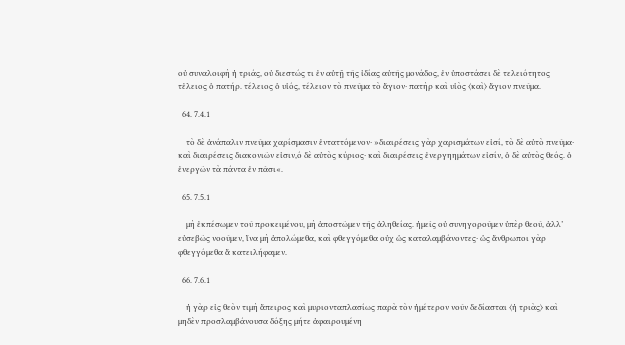οὐ συναλοιφὴ ἡ τριάς, οὐ διεστώς τι ἐν αὑτῇ τῆς ἰδίας αὐτῆς μονάδος, ἐν ὑποστάσει δὲ τελειότητος τἐλειος ὁ πατήρ. τέλειος ὁ υἱός, τέλειον τὸ πνεῦμα τὸ ἅγιον· πατὴρ καὶ υἱὸς ⟨καὶ⟩ ἅγιον πνεῦμα.

  64. 7.4.1

    τὸ δὲ ἀνάπαλιν πνεῦμα χαρίσμασιν ἐνταττόμενον· »διαιρέσεις γὰρ χαρισμάτων εἰσί, τὸ δὲ αὐτὸ πνεῦμα· καὶ διαιρέσεις διακονιῶν εἰσιν,ό δὲ αὐτὸς κύριος· καὶ διαιρέσεις ἐνεργηημάτων εἰσίν, ὁ δὲ αὐτὸς θεός. ὁ ἐνεργῶν τὰ πάντα ἐν πᾶσι«.

  65. 7.5.1

    μὴ ἐκπέσωμεν τοῦ προκειμένου, μὴ ἀποστῶμεν τῆς ἀληθείας. ἡμεῖς οὐ συνηγοροῦμεν ὑπὲρ θεοῦ, ἀλλ’ εὐσεβῶς νοοῦμεν, ἵνα μὴ ἀπολώμεθα, καὶ φθεγγόμεθα οὐχ ὡς καταλαμβάνοντες· ὡς ἄνθρωποι γὰρ φθεγγόμεθα ἅ κατειλήφαμεν.

  66. 7.6.1

    ἡ γὰρ εἰς θεὸν τιμὴ ἄπειρος καὶ μυριονταπλασίως παρὰ τὸν ἡμέτερον νοῦν δεδίασται ⟨ἡ τριὰς⟩ καὶ μηδὲν προσλαμβάνουσα δόξης μήτε ἀφαιρουμένη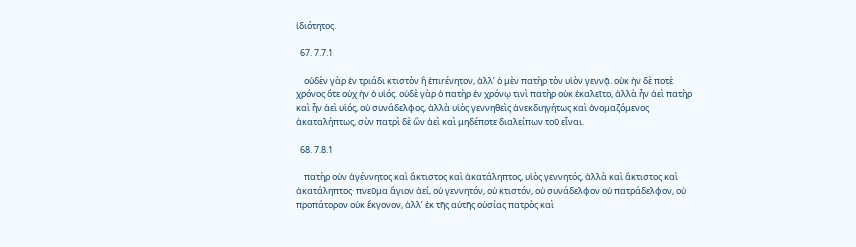ἰδιότητος.

  67. 7.7.1

    οὐδὲν γὰρ ἐν τριάδι κτιστὸν ἢ ἐπιrένητον, ἀλλ’ ὁ μὲν πατὴρ τὸν υἱὸν γεννᾷ. οὐκ ἠν δὲ ποτὲ χρόνος ὅτε οὐχ ἠν ὁ υἱός. οὐδὲ γὰρ ὁ πατὴρ ἐν χρόνῳ τινὶ πατὴρ οὐκ ἐκαλεῖτο, ἀλλὰ ἦν ἀεὶ πατὴρ καὶ ἦν ἀεὶ υἱός, οὐ συνάδελφος, ἀλλὰ υἱὸς γεννηθεὶς ἀνεκδιηγήτως καὶ ὀνομαζόμενος ἀκαταλήπτως, σὺν πατρὶ δὲ ὢν ἀεὶ καὶ μηδέποτε διαλείπων τοῦ εἶναι.

  68. 7.8.1

    πατὴρ οὐν ἀγέννητος καὶ ἄκτιστος καὶ ἀκατάληπτος, υἱὸς γεννητός, ἀλλὰ καὶ ἄκτιστος καὶ ἀκατάληπτος· πνεῦμα ἅγιον ἀεί, οὐ γεννητόν, οὐ κτιστόν, οὐ συνάδελφον οὐ πατράδελφον, οὐ προπάτορον οὐκ ἔκγονον, ἀλλ’ ἐκ τῆς αὐτῆς οὐσίας πατρὸς καὶ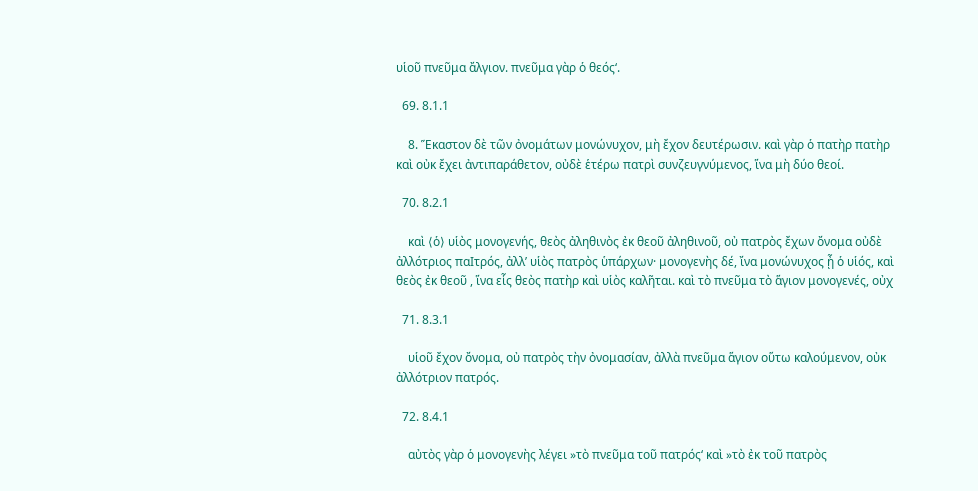υἱοῦ πνεῦμα ἄλγιον. πνεῦμα γὰρ ὁ θεός‘.

  69. 8.1.1

    8. Ἕκαστον δὲ τῶν ὀνομάτων μονώνυχον, μὴ ἔχον δευτέρωσιν. καὶ γὰρ ὁ πατὴρ πατὴρ καὶ οὐκ ἔχει ἀντιπαράθετον, οὐδὲ ἑτέρω πατρὶ συνζευγνύμενος, ἵνα μὴ δύο θεοί.

  70. 8.2.1

    καὶ ⟨ὁ⟩ υἱὸς μονογενής, θεὸς ἀληθινὸς ἐκ θεοῦ ἀληθινοῦ, οὐ πατρὸς ἔχων ὄνομα οὐδὲ ἀλλότριος παΙτρός, ἀλλ’ υἱὸς πατρὸς ὑπάρχων· μονογενὴς δέ, ἴνα μονώνυχος ᾖ ὁ υἱός, καὶ θεὸς ἐκ θεοῦ , ἵνα εἷς θεὸς πατὴρ καὶ υἱὸς καλῆται. καὶ τὸ πνεῦμα τὸ ἅγιον μονογενές, οὐχ

  71. 8.3.1

    υἱοῦ ἔχον ὄνομα, οὐ πατρὸς τὴν ὀνομασίαν, ἀλλὰ πνεῦμα ἅγιον οὕτω καλούμενον, οὐκ ἀλλότριον πατρός.

  72. 8.4.1

    αὐτὸς γὰρ ὁ μονογενὴς λέγει »τὸ πνεῦμα τοῦ πατρός‘ καὶ »τὸ ἐκ τοῦ πατρὸς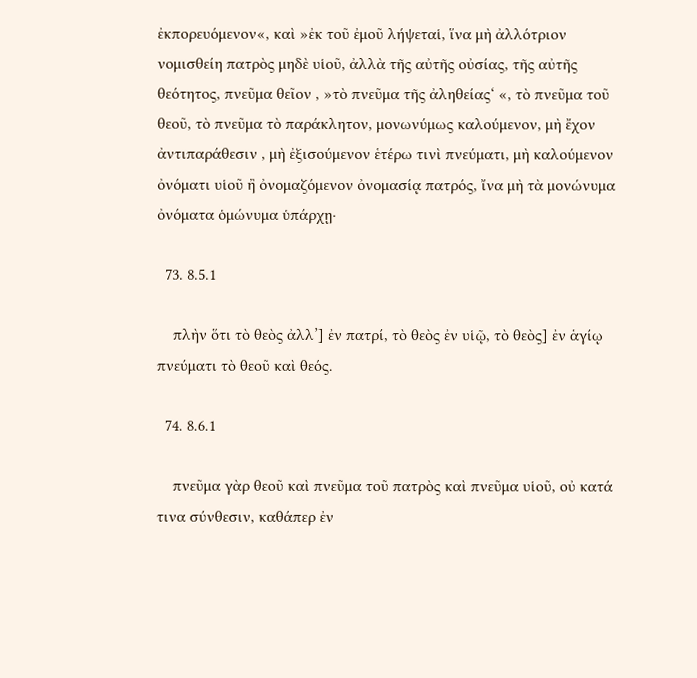ἐκπορευόμενον«, καὶ »ἐκ τοῦ ἐμοῦ λήψεταἱ, ἵνα μὴ ἀλλότριον νομισθείη πατρὸς μηδὲ υἱοῦ, ἀλλὰ τῆς αὐτῆς οὐσίας, τῆς αὐτῆς θεότητος, πνεῦμα θεῖον , »τὸ πνεῦμα τῆς ἀληθείας‘ «, τὸ πνεῦμα τοῦ θεοῦ, τὸ πνεῦμα τὸ παράκλητον, μονωνύμως καλούμενον, μὴ ἔχον ἀντιπαράθεσιν , μὴ ἐξισούμενον ἑτέρω τινὶ πνεύματι, μὴ καλούμενον ὀνόματι υἱοῦ ἢ ὀνομαζόμενον ὀνομασίᾳ πατρός, ἴνα μὴ τὰ μονώνυμα ὀνόματα ὁμώνυμα ὑπάρχῃ·

  73. 8.5.1

    πλὴν ὅτι τὸ θεὸς ἀλλ’] ἐν πατρί, τὸ θεὸς ἐν υἱῷ, τὸ θεὸς] ἐν ἁγίῳ πνεύματι τὸ θεοῦ καὶ θεός.

  74. 8.6.1

    πνεῦμα γὰρ θεοῦ καὶ πνεῦμα τοῦ πατρὸς καὶ πνεῦμα υἱοῦ, οὐ κατά τινα σύνθεσιν, καθάπερ ἐν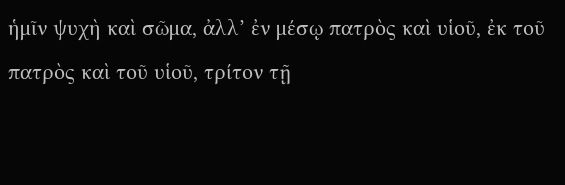ἡμῖν ψυχὴ καὶ σῶμα, ἀλλ’ ἐν μέσῳ πατρὸς καὶ υἱοῦ, ἐκ τοῦ πατρὸς καὶ τοῦ υἱοῦ, τρίτον τῇ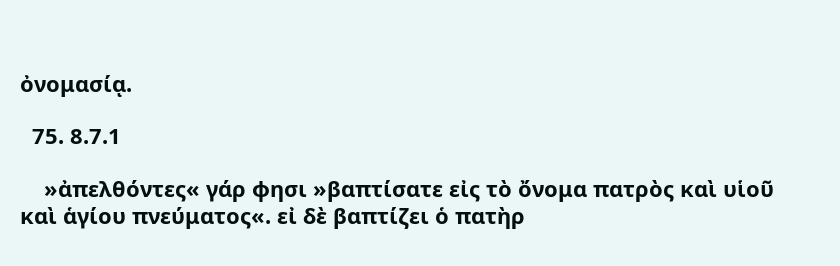ὀνομασίᾳ.

  75. 8.7.1

    »ἀπελθόντες« γάρ φησι »βαπτίσατε εἰς τὸ ὄνομα πατρὸς καὶ υἱοῦ καὶ ἁγίου πνεύματος«. εἰ δὲ βαπτίζει ὁ πατὴρ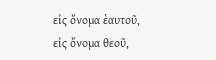εἰς ὄνομα ἑαυτοῦ, εἰς ὄνομα θεοῦ,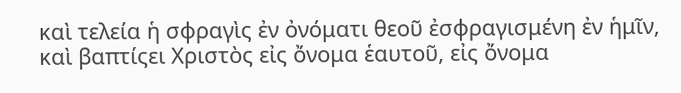καὶ τελεία ἡ σφραγὶς ἐν ὀνόματι θεοῦ ἐσφραγισμένη ἐν ἡμῖν, καὶ βαπτίςει Χριστὸς εἰς ὄνομα ἑαυτοῦ, εἰς ὄνομα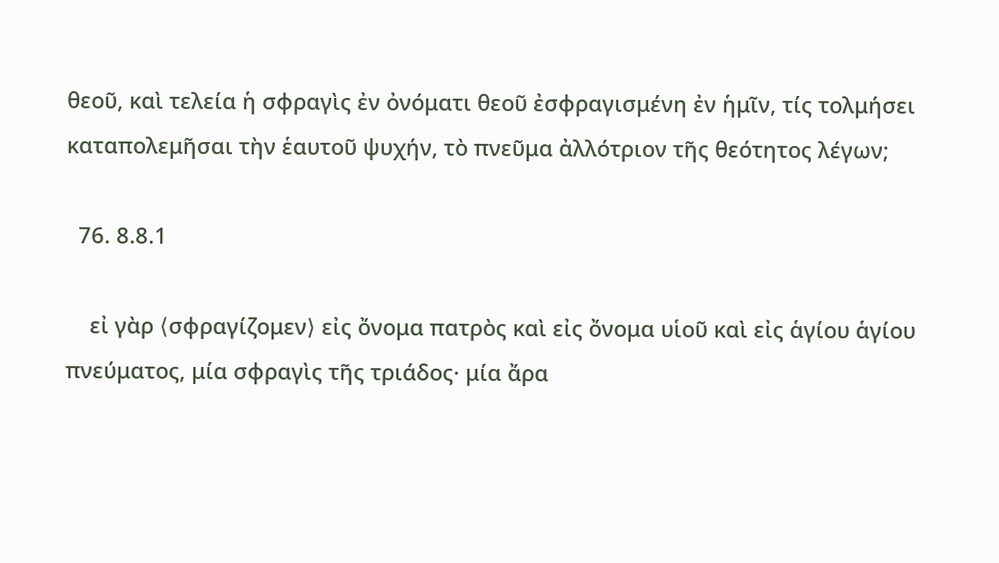θεοῦ, καὶ τελεία ἡ σφραγὶς ἐν ὀνόματι θεοῦ ἐσφραγισμένη ἐν ἡμῖν, τίς τολμήσει καταπολεμῆσαι τὴν ἑαυτοῦ ψυχήν, τὸ πνεῦμα ἀλλότριον τῆς θεότητος λέγων;

  76. 8.8.1

    εἰ γὰρ ⟨σφραγίζομεν⟩ εἰς ὄνομα πατρὸς καὶ εἰς ὄνομα υἱοῦ καὶ εἰς ἁγίου ἁγίου πνεύματος, μία σφραγὶς τῆς τριάδος· μία ἄρα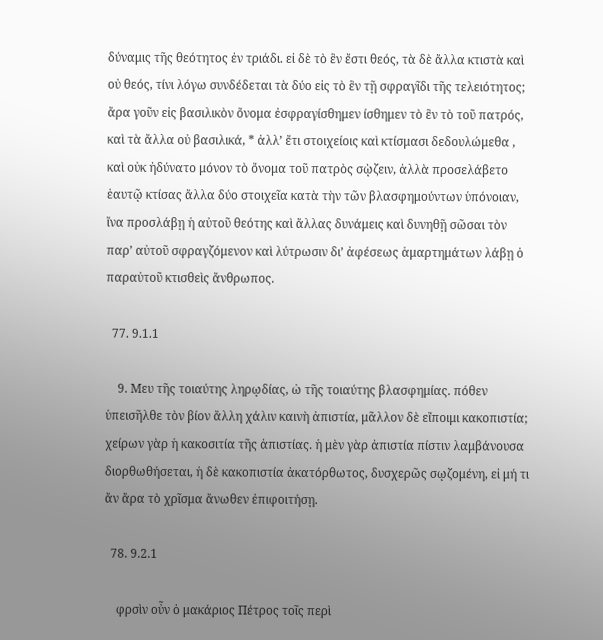δύναμις τῆς θεότητος ἐν τριάδι. εἰ δὲ τὸ ἓν ἔστι θεός, τὰ δὲ ἄλλα κτιστὰ καὶ οὐ θεός, τίνι λόγω συνδέδεται τὰ δύο εἰς τὸ ἓν τῇ σφραγῖδι τῆς τελειότητος; ἄρα γοῦν εἰς βασιλικὸν ὄνομα ἐσφραγίσθημεν ίσθημεν τὸ ἓν τὸ τοῦ πατρός, καὶ τὰ ἄλλα οὐ βασιλικά, * ἀλλ’ ἔτι στοιχείοις καὶ κτίσμασι δεδουλώμεθα , καὶ οὐκ ἠδύνατο μόνον τὸ ὄνομα τοῦ πατρὸς σῲζειν, ἀλλὰ προσελάβετο ἑαυτῷ κτίσας ἄλλα δύο στοιχεῖα κατὰ τὴν τῶν βλασφημούντων ὑπόνοιαν, ἴνα προσλάβῃ ἡ αὐτοῦ θεότης καὶ ἄλλας δυνάμεις καὶ δυνηθῇ σῶσαι τὸν παρ’ αὐτοῦ σφραγζόμενον καὶ λύτρωσιν δι’ ἀφέσεως ἁμαρτημάτων λάβῃ ὁ παραὐτοῦ κτισθεὶς ἄνθρωπος.

  77. 9.1.1

    9. Μευ τῆς τοιαύτης ληρῳδίας, ὠ τῆς τοιαύτης βλασφημίας. πόθεν ὑπεισῆλθε τὸν βίον ἄλλη χάλιν καινὴ ἀπιστία, μᾶλλον δὲ εἴποιμι κακοπιστία; χείρων γὰρ ἡ κακοσιτία τῆς ἀπιστίας. ἡ μὲν γὰρ ἀπιστία πίστιν λαμβάνουσα διορθωθήσεται, ἡ δὲ κακοπιστία ἀκατόρθωτος, δυσχερῶς σῳζομένη, εἰ μή τι ἄν ἄρα τὸ χρῖσμα ἄνωθεν ἐπιφοιτήσῃ.

  78. 9.2.1

    φρσὶν οὖν ὁ μακάριος Πέτρος τοῖς περὶ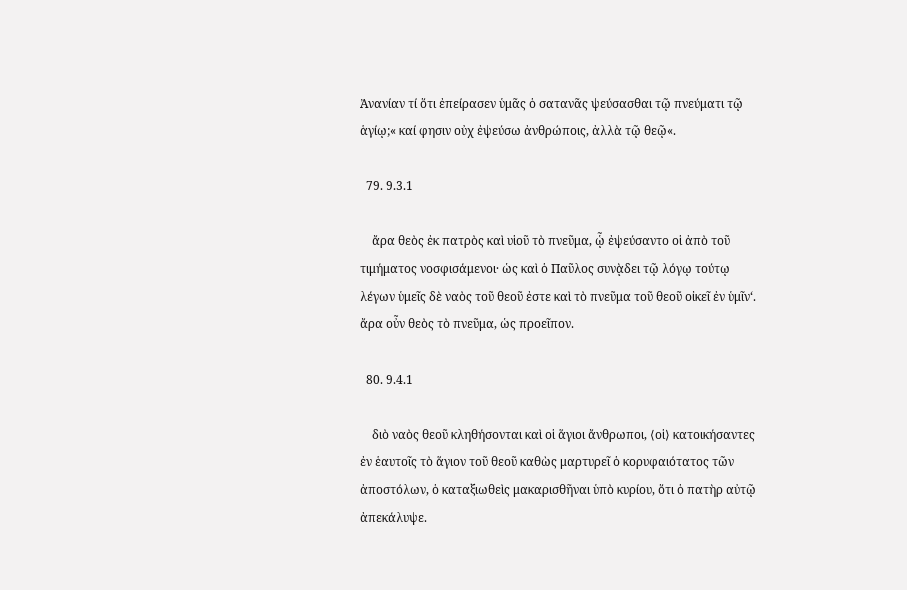Ἀνανίαν τί ὅτι ἐπείρασεν ὑμᾶς ὁ σατανᾶς ψεύσασθαι τῷ πνεύματι τῷ ἁγίῳ;« καί φησιν οὐχ ἐψεύσω ἀνθρώποις, ἀλλὰ τῷ θεῷ«.

  79. 9.3.1

    ἄρα θεὸς ἐκ πατρὸς καὶ υἱοῦ τὸ πνεῦμα, ᾧ ἐψεύσαντο οἱ ἀπὸ τοῦ τιμήματος νοσφισάμενοι· ὡς καὶ ὁ Παῦλος συνᾲδει τῷ λόγῳ τούτῳ λέγων ὑμεῖς δὲ ναὸς τοῦ θεοῦ ἐστε καὶ τὸ πνεῦμα τοῦ θεοῦ οἰκεῖ ἐν ὑμῖν‘. ἄρα οὖν θεὸς τὸ πνεῦμα, ὡς προεῖπον.

  80. 9.4.1

    διὸ ναὸς θεοῦ κληθήσονται καὶ οἱ ἅγιοι ἄνθρωποι, ⟨οἱ⟩ κατοικήσαντες ἐν ἑαυτοῖς τὸ ἅγιον τοῦ θεοῦ καθὼς μαρτυρεῖ ὁ κορυφαιότατος τῶν ἀποστόλων, ὁ καταξιωθεὶς μακαρισθῆναι ὑπὸ κυρίου, ὅτι ὁ πατὴρ αὐτῷ ἀπεκάλυψε.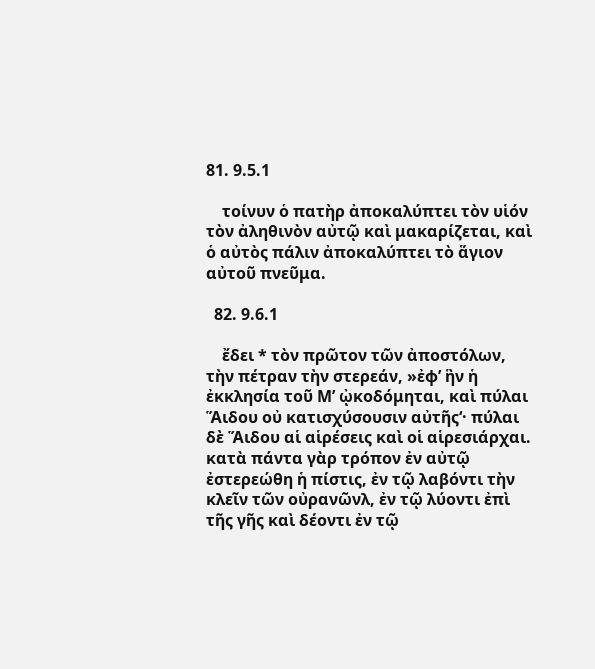81. 9.5.1

    τοίνυν ὁ πατὴρ ἀποκαλύπτει τὸν υἱόν τὸν ἀληθινὸν αὐτῷ καὶ μακαρίζεται, καὶ ὁ αὐτὸς πάλιν ἀποκαλύπτει τὸ ἅγιον αὐτοῦ πνεῦμα.

  82. 9.6.1

    ἔδει * τὸν πρῶτον τῶν ἀποστόλων, τὴν πέτραν τὴν στερεάν, »ἐφ’ ἣν ἡ ἐκκλησία τοῦ Μ’ ᾠκοδόμηται, καὶ πύλαι Ἅιδου οὐ κατισχύσουσιν αὐτῆς‘· πύλαι δὲ Ἅιδου αἱ αἱρέσεις καὶ οἱ αἱρεσιάρχαι. κατὰ πάντα γὰρ τρόπον ἐν αὐτῷ ἐστερεώθη ἡ πίστις, ἐν τῷ λαβόντι τὴν κλεῖν τῶν οὐρανῶνλ, ἐν τῷ λύοντι ἐπὶ τῆς γῆς καὶ δέοντι ἐν τῷ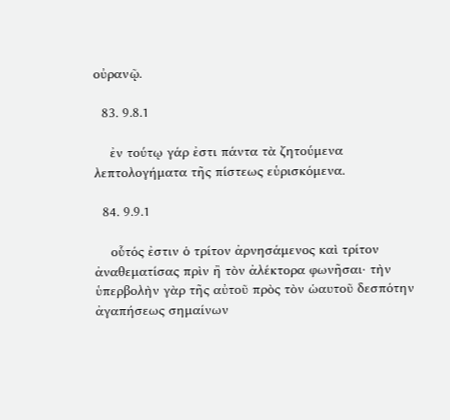οὐρανῷ.

  83. 9.8.1

    ἐν τούτῳ γάρ ἐστι πάντα τὰ ζητούμενα λεπτολογήματα τῆς πίστεως εὑρισκόμενα.

  84. 9.9.1

    οὗτός ἐστιν ὁ τρίτον ἀρνησάμενος καὶ τρίτον ἀναθεματίσας πρὶν ἢ τὸν ἀλέκτορα φωνῆσαι· τὴν ὑπερβολὴν γὰρ τῆς αὐτοῦ πρὸς τὸν ὡαυτοῦ δεσπότην ἀγαπήσεως σημαίνων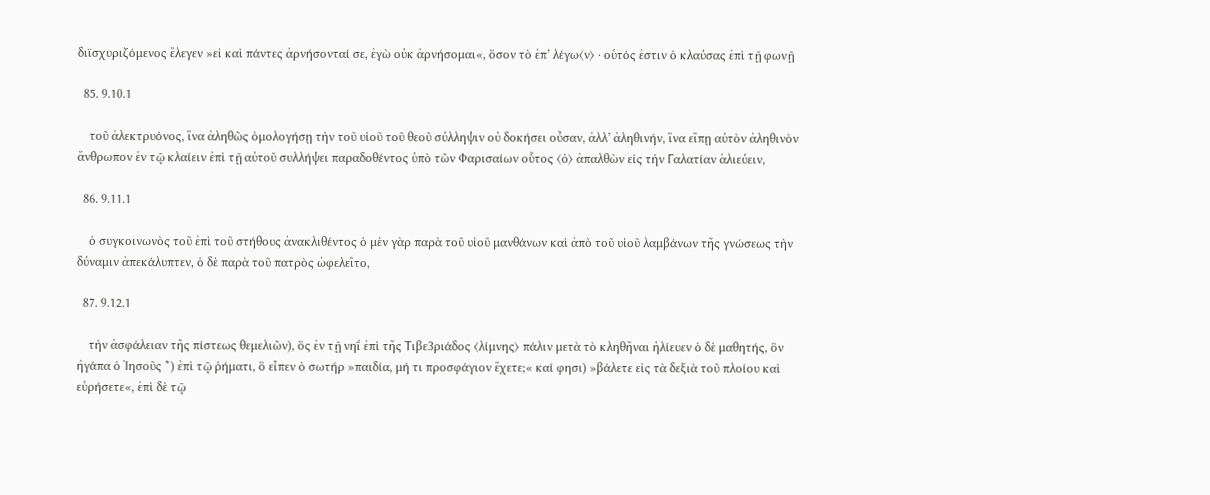διϊσχυριζόμενος ἔλεγεν »εἰ καὶ πάντες ἀρνήσονταί σε, ἐγὼ οὐκ ἀρνήσομαι«, ὅσον τὸ ἐπ’ λέγω⟨ν⟩ · οὑτός ἐστιν ὁ κλαύσας ἐπὶ τῇ φωνῇ

  85. 9.10.1

    τοῦ ἀλεκτρυόνος, ἵνα ἀληθῶς ὁμολογήσῃ τὴν τοῦ υἱοῦ τοῦ θεοῦ σύλληψιν οὐ δοκήσει οὖσαν, ἀλλ’ ἀληθινήν, ἵνα εἴπῃ αὐτὸν ἀληθινὸν ἄνθρωπον ἐν τῷ κλαίειν ἐπὶ τῇ αὐτοῦ συλλήψει παραδοθέντος ὑπὸ τῶν Φαρισαίων οὗτος ⟨ὀ⟩ ἀπαλθὼν εἰς τὴν Γαλατίαν ἁλιεύειν,

  86. 9.11.1

    ὁ συγκοινωνὸς τοῦ ἐπὶ τοῦ στήθους ἀνακλιθέντος ὁ μὲν γὰρ παρὰ τοῦ υἱοῦ μανθάνων καὶ ἀπὸ τοῦ υἱοῦ λαμβάνων τῆς γνώσεως τὴν δύναμιν ἀπεκάλυπτεν, ὁ δὲ παρὰ τοῦ πατρὸς ὠφελεῖτο,

  87. 9.12.1

    τὴν ἀσφάλειαν τῆς πίστεως θεμελιῶν), ὃς ἐν τῇ νηΐ ἐπὶ τῆς Τιβε3ριάδος ⟨λίμνης⟩ πάλιν μετὰ τὸ κληθῆναι ἡλίευεν ὁ δὲ μαθητής, ὃν ἠγάπα ὁ Ἰησοῦς *) ἐπὶ τῷ ῥήματι, ὃ εἶπεν ὁ σωτήρ »παιδία, μή τι προσφάγιον ἔχετε;« καί φησι) »βάλετε εἰς τὰ δεξιὰ τοῦ πλοίου καὶ εὑρήσετε«, ἐπὶ δὲ τῷ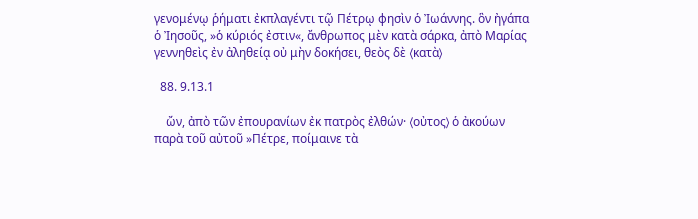γενομένῳ ῥήματι ἐκπλαγέντι τῷ Πέτρῳ φησὶν ὁ Ἰωάννης. ὃν ἠγάπα ὁ Ἰησοῦς, »ὁ κύριός ἐστιν«, ἄνθρωπος μὲν κατὰ σάρκα, ἀπὸ Μαρίας γεννηθεὶς ἐν ἀληθείᾳ οὐ μὴν δοκήσει, θεὸς δὲ ⟨κατὰ⟩

  88. 9.13.1

    ὤν, ἀπὸ τῶν ἐπουρανίων ἐκ πατρὸς ἐλθών· ⟨οὐτος⟩ ὁ ἀκούων παρὰ τοῦ αὐτοῦ »Πέτρε, ποίμαινε τὰ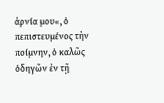ἀρνία μου«, ὁ πεπιστευμένος τὴν ποίμνην, ὁ καλῶς ὁδηγῶν ἐν τῇ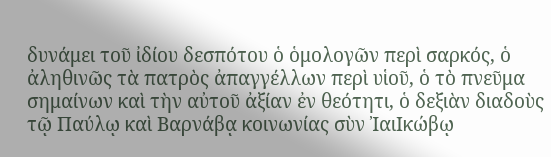δυνάμει τοῦ ἰδίου δεσπότου ὁ ὁμολογῶν περὶ σαρκός, ὁ ἀληθινῶς τὰ πατρὸς ἀπαγγέλλων περὶ υἱοῦ, ὁ τὸ πνεῦμα σημαίνων καὶ τὴν αὐτοῦ ἀξίαν ἐν θεότητι, ὁ δεξιὰν διαδοὺς τῷ Παύλῳ καὶ Βαρνάβᾳ κοινωνίας σὺν ἸαιΙκώβῳ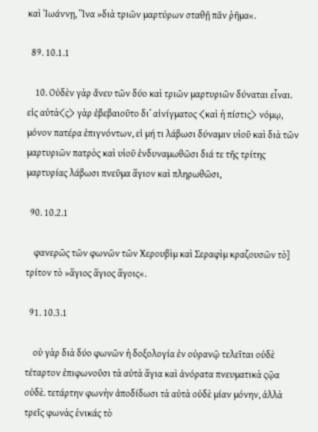καὶ Ἰωάννῃ, Ἵνα »διὰ τριῶν μαρτύρων σταθῇ πᾶν ῥῆμα«.

  89. 10.1.1

    10. Οὐδὲν γὰρ ἄνευ τῶν δύο καὶ τριῶν μαρτυριῶν δύναται εἶναι. εἰς αὐτὰ⟨ς⟩ γὰρ ἐβεβαιοῦτο δι’ αἰνίγματος ⟨καὶ ἡ πίστις⟩ νόμῳ, μόνον πατέρα ἐπιγνόντων, εἰ μή τι λάβωσι δύναμιν υἱοῦ καὶ διὰ τῶν μαρτυριῶν πατρὸς καὶ υἱοῦ ἐνδυναμωθῶσι διά τε τῆς τρίτης μαρτυρίας λάβωσι πνεῦμα ἅγιον καὶ πληρωθῶσι,

  90. 10.2.1

    φανερῶς τῶν φωνῶν τῶν Χερουβὶμ καὶ Σεραφὶμ κραζουσῶν τὸ] τρίτον τὸ »ἅγιος ἅγιος ἅγοις«.

  91. 10.3.1

    οὐ γὰρ διὰ δύο φωνῶν ἡ δοξολογία ἐν οὐρανῷ τελεῖται οὐδὲ τέταρτον ἐπιφωνοῦσι τὰ αὐτὰ ἅγια καὶ ἀνόρατα πνευματικὰ ςῷα οὐδὲ. τετάρτην φωνὴν ἀποδίδωσι τὰ αὐτὰ οὐδὲ μίαν μόνην, ἀλλὰ τρεῖς φωνὰς ἑνικάς τὸ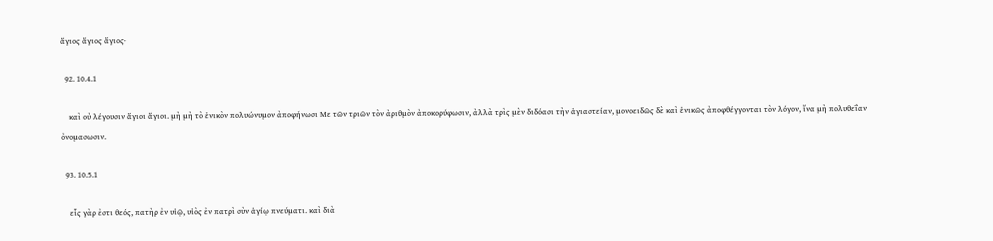ἅγιος ἅγιος ἅγιος·

  92. 10.4.1

    καὶ οὐ λέγουσιν ἅγιοι ἅγιοι. μὴ μὴ τὸ ἑνικὸν πολυώνυμον ἀποφήνωσι Με τῶν τριῶν τὸν ἀριθμὸν ἀποκορύφωσιν, ἀλλὰ τρὶς μὲν διδόασι τὴν ἁγιαστείαν, μονοειδῶς δὲ καὶ ἑνικῶς ἀποφθέγγονται τὸν λόγον, ἴνα μὴ πολυθεΐαν ὀνομασωσιν.

  93. 10.5.1

    εἷς γὰρ ἐστι θεός, πατὴρ ἐν υἱῷ, υἱὸς ἐν πατρὶ σὺν ἁγίῳ πνεύματι. καὶ διὰ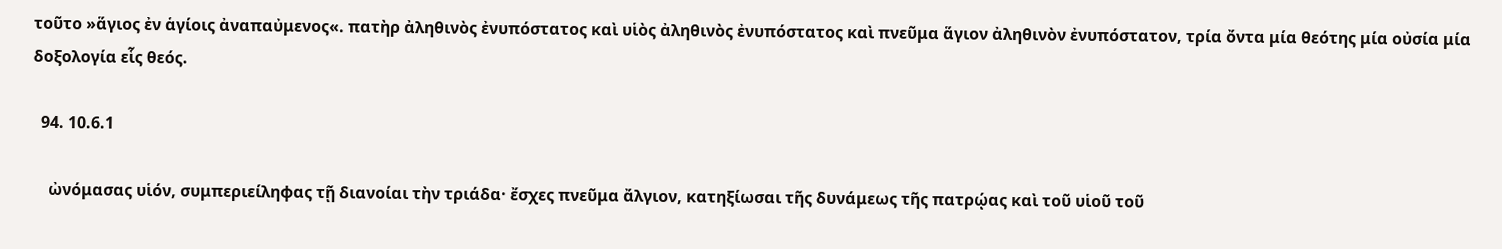τοῦτο »ἅγιος ἐν ἁγίοις ἀναπαὐμενος«. πατὴρ ἀληθινὸς ἐνυπόστατος καὶ υἱὸς ἀληθινὸς ἐνυπόστατος καὶ πνεῦμα ἅγιον ἀληθινὸν ἐνυπόστατον, τρία ὄντα μία θεότης μία οὐσία μία δοξολογία εἷς θεός.

  94. 10.6.1

    ὠνόμασας υἱόν, συμπεριείληφας τῇ διανοίαι τὴν τριάδα· ἔσχες πνεῦμα ἄλγιον, κατηξίωσαι τῆς δυνάμεως τῆς πατρῴας καὶ τοῦ υἱοῦ τοῦ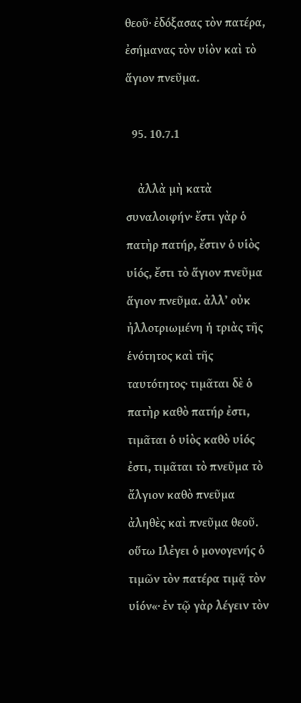θεοῦ· ἐδόξασας τὸν πατέρα, ἐσήμανας τὸν υἱὸν καὶ τὸ ἅγιον πνεῦμα.

  95. 10.7.1

    ἀλλὰ μὴ κατὰ συναλοιφήν· ἔστι γὰρ ὁ πατὴρ πατήρ, ἔστιν ὁ υἱὸς υἱός, ἔστι τὸ ἅγιον πνεῦμα ἅγιον πνεῦμα. ἀλλ’ οὐκ ἠλλοτριωμένη ἡ τριὰς τῆς ἑνότητος καὶ τῆς ταυτότητος· τιμᾶται δὲ ὁ πατὴρ καθὸ πατήρ ἐστι, τιμᾶται ὁ υἱὸς καθὸ υἱός ἐστι, τιμᾶται τὸ πνεῦμα τὸ ἄλγιον καθὸ πνεῦμα ἀληθὲς καὶ πνεῦμα θεοῦ. οὕτω Ιλἐγει ὁ μονογενής ὁ τιμῶν τὸν πατέρα τιμᾷ τὸν υἱόν«· ἐν τῷ γὰρ λέγειν τὸν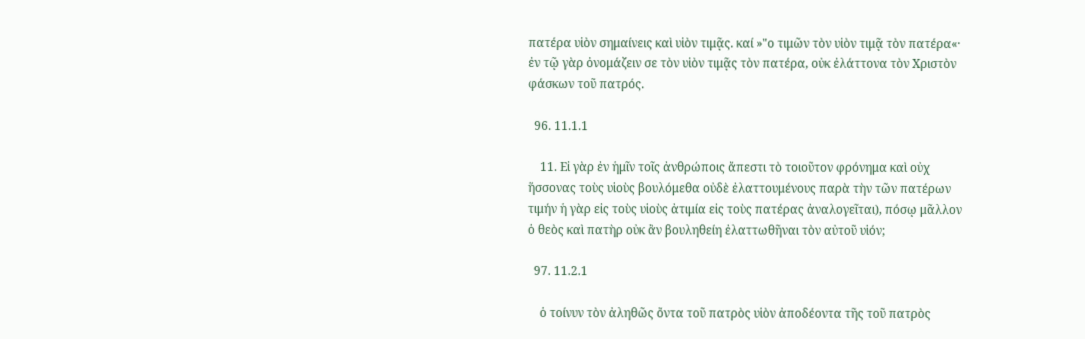πατέρα υἱὸν σημαίνεις καὶ υἱὸν τιμᾷς. καί »"ο τιμῶν τὸν υἱὸν τιμᾷ τὸν πατέρα«· ἐν τῷ γὰρ ὀνομάζειν σε τὸν υἱὸν τιμᾷς τὸν πατέρα, οὐκ ἐλάττονα τὸν Χριστὸν φάσκων τοῦ πατρός.

  96. 11.1.1

    11. Εἰ γὰρ ἐν ἡμῖν τοῖς ἀνθρώποις ἄπεστι τὸ τοιοῦτον φρόνημα καὶ οὐχ ἥσσονας τοὺς υἱοὺς βουλόμεθα οὐδὲ ἐλαττουμένους παρὰ τὴν τῶν πατέρων τιμήν ἡ γὰρ εἰς τοὺς υἱοὺς ἀτιμία εἰς τοὺς πατέρας ἀναλογεῖται), πόσῳ μᾶλλον ὁ θεὸς καὶ πατὴρ οὐκ ἂν βουληθείη ἐλαττωθῆναι τὸν αὐτοῦ υἱόν;

  97. 11.2.1

    ὁ τοίνυν τὸν ἀληθῶς ὄντα τοῦ πατρὸς υἱὸν ἀποδέοντα τῆς τοῦ πατρὸς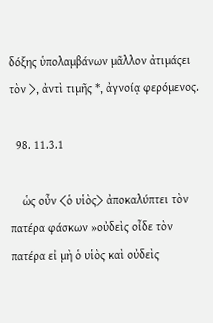δόξης ὑπολαμβάνων μᾶλλον ἀτιμάςει τὸν ⟩, ἀντὶ τιμῆς *, ἀγνοίᾳ φερόμενος.

  98. 11.3.1

    ὡς οὖν ⟨ὁ υἱὸς⟩ ἀποκαλύπτει τὸν πατέρα φάσκων »οὐδεὶς οἶδε τὸν πατέρα εἰ μὴ ὁ υἱὸς καὶ οὐδεὶς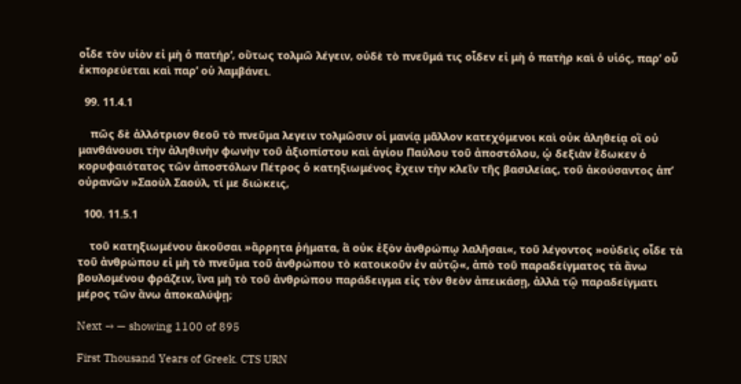οἶδε τὸν υἱὸν εἰ μὴ ὁ πατήρ‘, οὕτως τολμῶ λέγειν, οὐδὲ τὸ πνεῦμά τις οἶδεν εἰ μὴ ὁ πατὴρ καὶ ὁ υἱός, παρ’ οὗ ἐκπορεύεται καὶ παρ’ οὑ λαμβάνει.

  99. 11.4.1

    πῶς δὲ ἀλλότριον θεοῦ τὸ πνεῦμα λεγειν τολμῶσιν οἱ μανίᾳ μᾶλλον κατεχόμενοι καὶ οὐκ ἀληθείᾳ οἳ οὐ μανθάνουσι τὴν ἀληθινὴν φωνὴν τοῦ ἀξιοπίστου καὶ ἁγίου Παύλου τοῦ ἀποστόλου, ᾡ δεξιὰν ἔδωκεν ὁ κορυφαιότατος τῶν ἀποστόλων Πέτρος ὁ κατηξιωμένος ἔχειν τὴν κλεῖν τῆς βασιλείας, τοῦ ἀκούσαντος ἀπ’ οὐρανῶν »Σαοὺλ Σαούλ, τί με διώκεις,

  100. 11.5.1

    τοῦ κατηξιωμένου ἀκοῦσαι »ἄρρητα ῥήματα, ἃ οὐκ ἐξὸν ἀνθρώπῳ λαλῆσαι«, τοῦ λέγοντος »οὐδεὶς οἶδε τὰ τοῦ ἀνθρώπου εἰ μὴ τὸ πνεῦμα τοῦ ἀνθρώπου τὸ κατοικοῦν ἐν αὐτῷ«, ἀπὸ τοῦ παραδείγματος τὰ ἄνω βουλομένου φράζειν, ἵνα μὴ τὸ τοῦ ἀνθρώπου παράδειγμα εἰς τὸν θεὸν ἀπεικάσῃ, ἀλλὰ τῷ παραδείγματι μέρος τῶν ἄνω ἀποκαλύψῃ;

Next → — showing 1100 of 895

First Thousand Years of Greek. CTS URN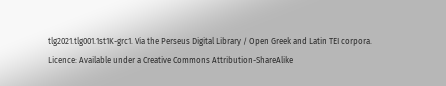tlg2021.tlg001.1st1K-grc1. Via the Perseus Digital Library / Open Greek and Latin TEI corpora. Licence: Available under a Creative Commons Attribution-ShareAlike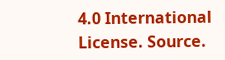4.0 International License. Source.